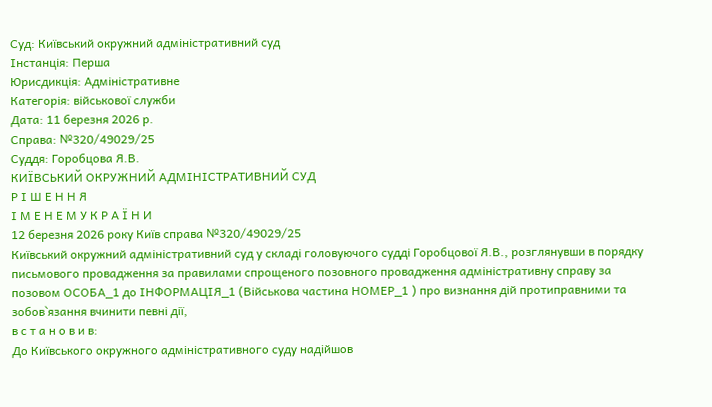Суд: Київський окружний адміністративний суд
Інстанція: Перша
Юрисдикція: Адміністративне
Категорія: військової служби
Дата: 11 березня 2026 р.
Справа: №320/49029/25
Суддя: Горобцова Я.В.
КИЇВСЬКИЙ ОКРУЖНИЙ АДМІНІСТРАТИВНИЙ СУД
Р І Ш Е Н Н Я
І М Е Н Е М У К Р А Ї Н И
12 березня 2026 року Київ справа №320/49029/25
Київський окружний адміністративний суд у складі головуючого судді Горобцової Я.В., розглянувши в порядку письмового провадження за правилами спрощеного позовного провадження адміністративну справу за позовом ОСОБА_1 до ІНФОРМАЦІЯ_1 (Військова частина НОМЕР_1 ) про визнання дій протиправними та зобов`язання вчинити певні дії,
в с т а н о в и в:
До Київського окружного адміністративного суду надійшов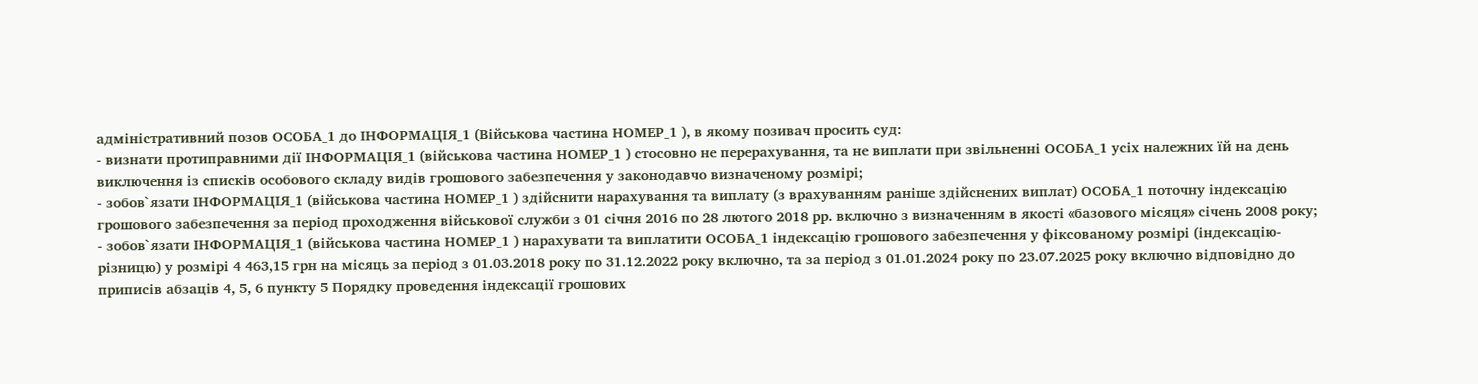адміністративний позов ОСОБА_1 до ІНФОРМАЦІЯ_1 (Військова частина НОМЕР_1 ), в якому позивач просить суд:
- визнати протиправними дії ІНФОРМАЦІЯ_1 (військова частина НОМЕР_1 ) стосовно не перерахування, та не виплати при звільненні ОСОБА_1 усіх належних їй на день виключення із списків особового складу видів грошового забезпечення у законодавчо визначеному розмірі;
- зобов`язати ІНФОРМАЦІЯ_1 (військова частина НОМЕР_1 ) здійснити нарахування та виплату (з врахуванням раніше здійснених виплат) ОСОБА_1 поточну індексацію грошового забезпечення за період проходження військової служби з 01 січня 2016 по 28 лютого 2018 рр. включно з визначенням в якості «базового місяця» січень 2008 року;
- зобов`язати ІНФОРМАЦІЯ_1 (військова частина НОМЕР_1 ) нарахувати та виплатити ОСОБА_1 індексацію грошового забезпечення у фіксованому розмірі (індексацію-різницю) у розмірі 4 463,15 грн на місяць за період з 01.03.2018 року по 31.12.2022 року включно, та за період з 01.01.2024 року по 23.07.2025 року включно відповідно до приписів абзаців 4, 5, 6 пункту 5 Порядку проведення індексації грошових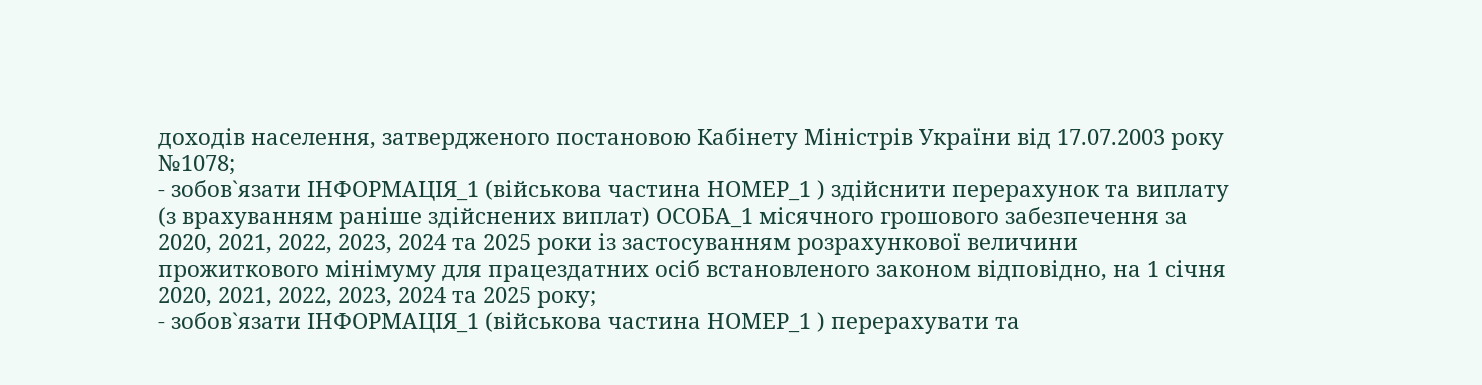доходів населення, затвердженого постановою Кабінету Міністрів України від 17.07.2003 року №1078;
- зобов`язати ІНФОРМАЦІЯ_1 (військова частина НОМЕР_1 ) здійснити перерахунок та виплату (з врахуванням раніше здійснених виплат) ОСОБА_1 місячного грошового забезпечення за 2020, 2021, 2022, 2023, 2024 та 2025 роки із застосуванням розрахункової величини прожиткового мінімуму для працездатних осіб встановленого законом відповідно, на 1 січня 2020, 2021, 2022, 2023, 2024 та 2025 року;
- зобов`язати ІНФОРМАЦІЯ_1 (військова частина НОМЕР_1 ) перерахувати та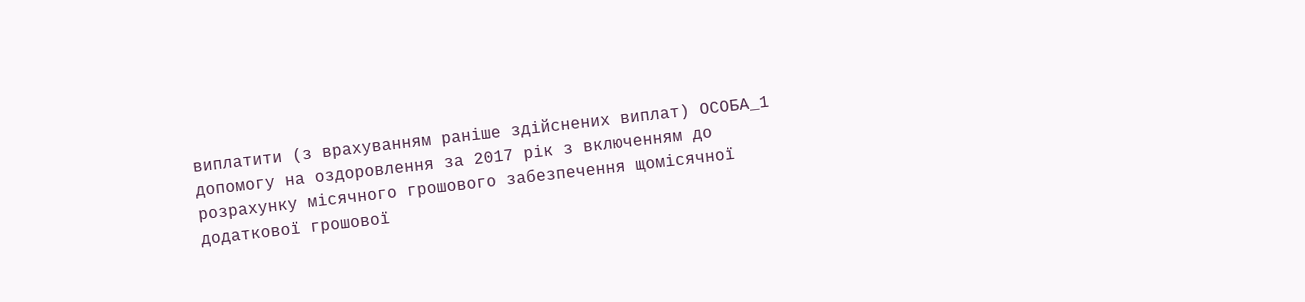виплатити (з врахуванням раніше здійснених виплат) ОСОБА_1 допомогу на оздоровлення за 2017 рік з включенням до розрахунку місячного грошового забезпечення щомісячної додаткової грошової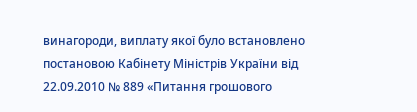винагороди, виплату якої було встановлено постановою Кабінету Міністрів України від 22.09.2010 № 889 «Питання грошового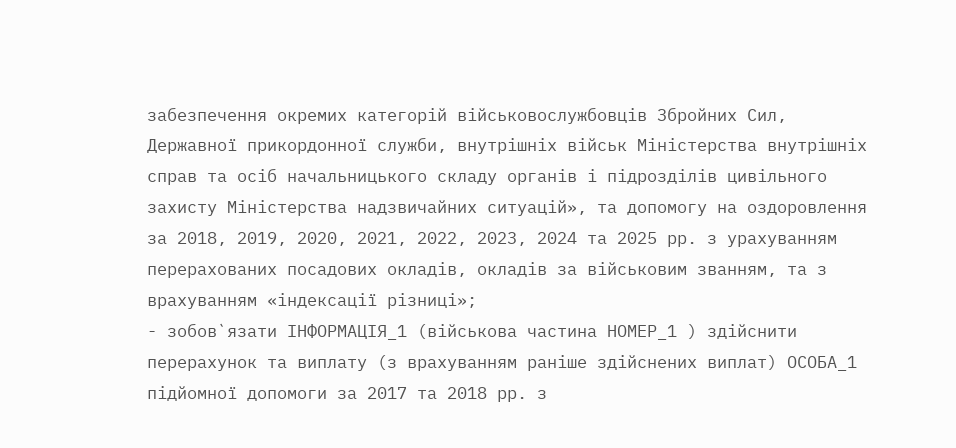забезпечення окремих категорій військовослужбовців Збройних Сил, Державної прикордонної служби, внутрішніх військ Міністерства внутрішніх справ та осіб начальницького складу органів і підрозділів цивільного захисту Міністерства надзвичайних ситуацій», та допомогу на оздоровлення за 2018, 2019, 2020, 2021, 2022, 2023, 2024 та 2025 рр. з урахуванням перерахованих посадових окладів, окладів за військовим званням, та з врахуванням «індексації різниці»;
- зобов`язати ІНФОРМАЦІЯ_1 (військова частина НОМЕР_1 ) здійснити перерахунок та виплату (з врахуванням раніше здійснених виплат) ОСОБА_1 підйомної допомоги за 2017 та 2018 рр. з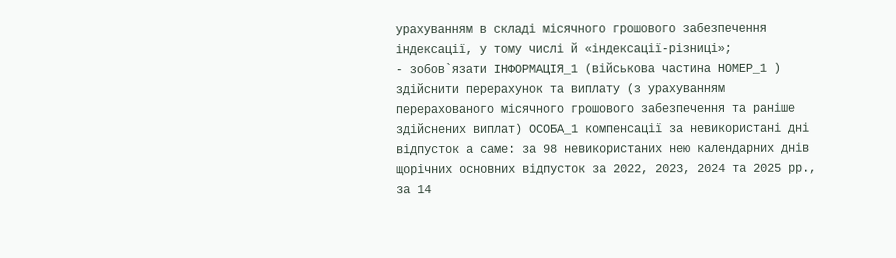урахуванням в складі місячного грошового забезпечення індексації, у тому числі й «індексації-різниці»;
- зобов`язати ІНФОРМАЦІЯ_1 (військова частина НОМЕР_1 ) здійснити перерахунок та виплату (з урахуванням перерахованого місячного грошового забезпечення та раніше здійснених виплат) ОСОБА_1 компенсації за невикористані дні відпусток а саме: за 98 невикористаних нею календарних днів щорічних основних відпусток за 2022, 2023, 2024 та 2025 рр., за 14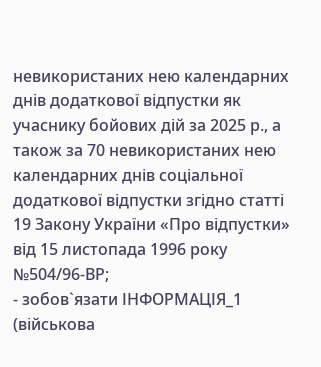невикористаних нею календарних днів додаткової відпустки як учаснику бойових дій за 2025 р., а також за 70 невикористаних нею календарних днів соціальної додаткової відпустки згідно статті 19 Закону України «Про відпустки» від 15 листопада 1996 року №504/96-ВР;
- зобов`язати ІНФОРМАЦІЯ_1 (військова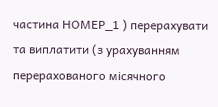частина НОМЕР_1 ) перерахувати та виплатити (з урахуванням перерахованого місячного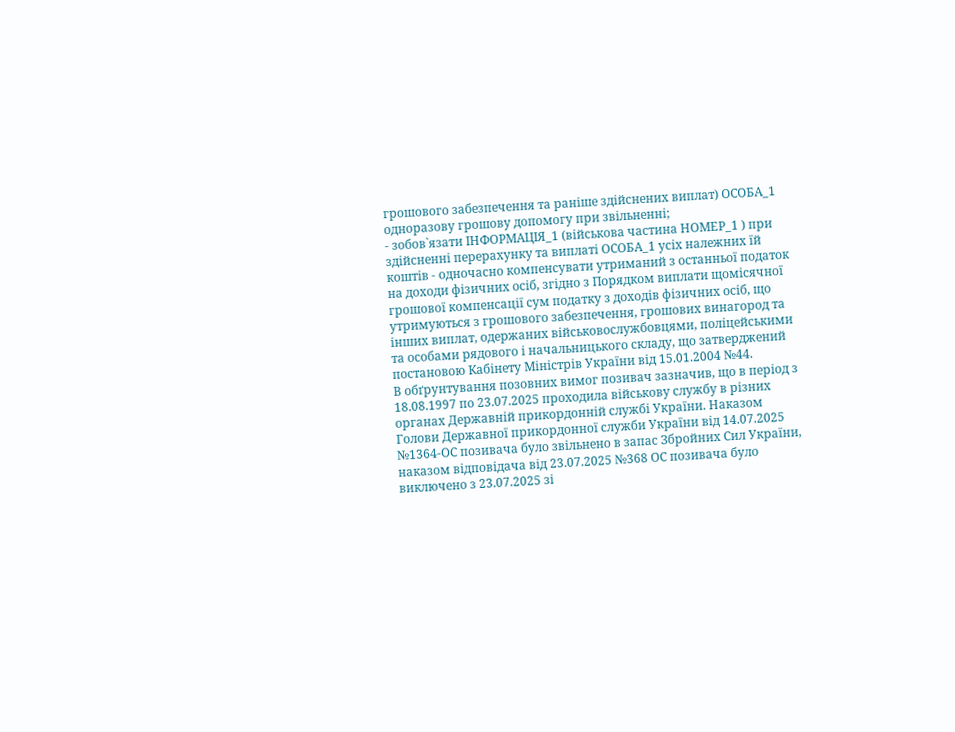грошового забезпечення та раніше здійснених виплат) ОСОБА_1 одноразову грошову допомогу при звільненні;
- зобов`язати ІНФОРМАЦІЯ_1 (військова частина НОМЕР_1 ) при здійсненні перерахунку та виплаті ОСОБА_1 усіх належних їй коштів - одночасно компенсувати утриманий з останньої податок на доходи фізичних осіб, згідно з Порядком виплати щомісячної грошової компенсації сум податку з доходів фізичних осіб, що утримуються з грошового забезпечення, грошових винагород та інших виплат, одержаних військовослужбовцями, поліцейськими та особами рядового і начальницького складу, що затверджений постановою Кабінету Міністрів України від 15.01.2004 №44.
В обґрунтування позовних вимог позивач зазначив, що в період з 18.08.1997 по 23.07.2025 проходила військову службу в різних органах Державній прикордонній службі України. Наказом Голови Державної прикордонної служби України від 14.07.2025 №1364-ОС позивача було звільнено в запас Збройних Сил України, наказом відповідача від 23.07.2025 №368 ОС позивача було виключено з 23.07.2025 зі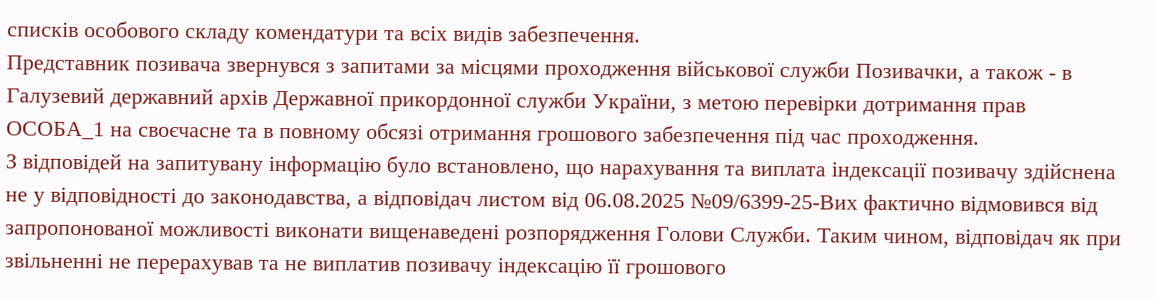списків особового складу комендатури та всіх видів забезпечення.
Представник позивача звернувся з запитами за місцями проходження військової служби Позивачки, а також - в Галузевий державний архів Державної прикордонної служби України, з метою перевірки дотримання прав ОСОБА_1 на своєчасне та в повному обсязі отримання грошового забезпечення під час проходження.
З відповідей на запитувану інформацію було встановлено, що нарахування та виплата індексації позивачу здійснена не у відповідності до законодавства, а відповідач листом від 06.08.2025 №09/6399-25-Вих фактично відмовився від запропонованої можливості виконати вищенаведені розпорядження Голови Служби. Таким чином, відповідач як при звільненні не перерахував та не виплатив позивачу індексацію її грошового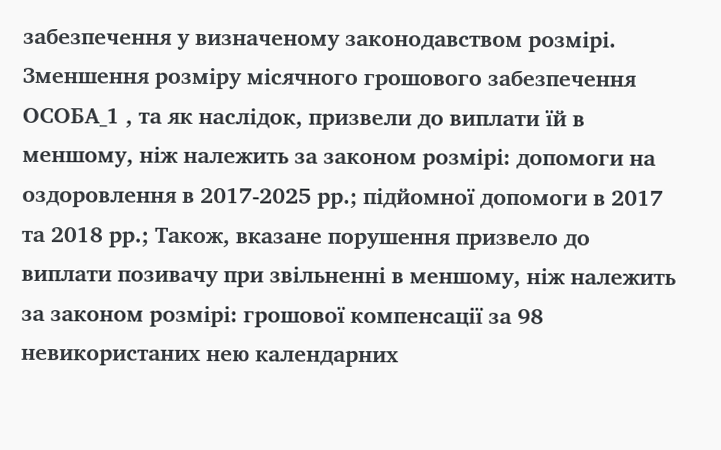забезпечення у визначеному законодавством розмірі.
Зменшення розміру місячного грошового забезпечення ОСОБА_1 , та як наслідок, призвели до виплати їй в меншому, ніж належить за законом розмірі: допомоги на оздоровлення в 2017-2025 рр.; підйомної допомоги в 2017 та 2018 рр.; Також, вказане порушення призвело до виплати позивачу при звільненні в меншому, ніж належить за законом розмірі: грошової компенсації за 98 невикористаних нею календарних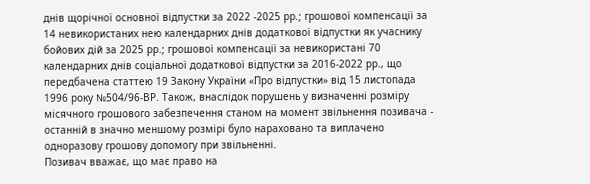днів щорічної основної відпустки за 2022 -2025 рр.; грошової компенсації за 14 невикористаних нею календарних днів додаткової відпустки як учаснику бойових дій за 2025 рр.; грошової компенсації за невикористані 70 календарних днів соціальної додаткової відпустки за 2016-2022 рр., що передбачена статтею 19 Закону України «Про відпустки» від 15 листопада 1996 року №504/96-ВР. Також, внаслідок порушень у визначенні розміру місячного грошового забезпечення станом на момент звільнення позивача - останній в значно меншому розмірі було нараховано та виплачено одноразову грошову допомогу при звільненні.
Позивач вважає, що має право на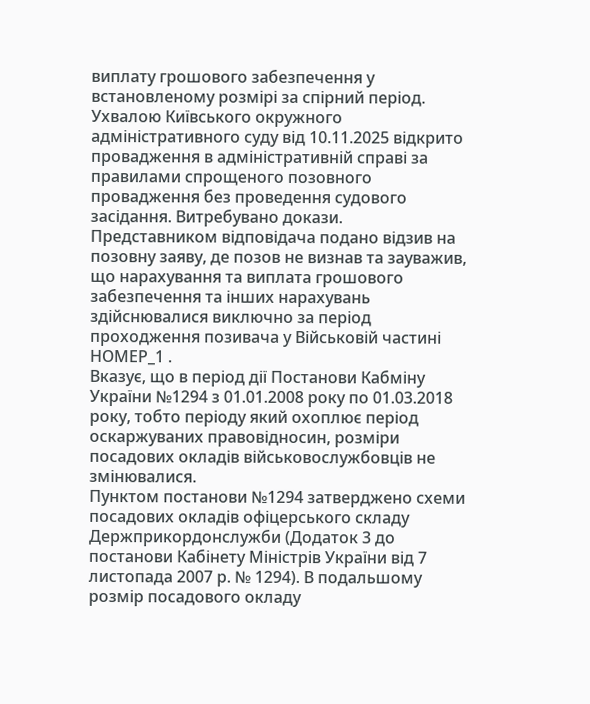виплату грошового забезпечення у встановленому розмірі за спірний період.
Ухвалою Київського окружного адміністративного суду від 10.11.2025 відкрито провадження в адміністративній справі за правилами спрощеного позовного провадження без проведення судового засідання. Витребувано докази.
Представником відповідача подано відзив на позовну заяву, де позов не визнав та зауважив, що нарахування та виплата грошового забезпечення та інших нарахувань здійснювалися виключно за період проходження позивача у Військовій частині НОМЕР_1 .
Вказує, що в період дії Постанови Кабміну України №1294 з 01.01.2008 року по 01.03.2018 року, тобто періоду який охоплює період оскаржуваних правовідносин, розміри посадових окладів військовослужбовців не змінювалися.
Пунктом постанови №1294 затверджено схеми посадових окладів офіцерського складу Держприкордонслужби (Додаток 3 до постанови Кабінету Міністрів України від 7 листопада 2007 р. № 1294). В подальшому розмір посадового окладу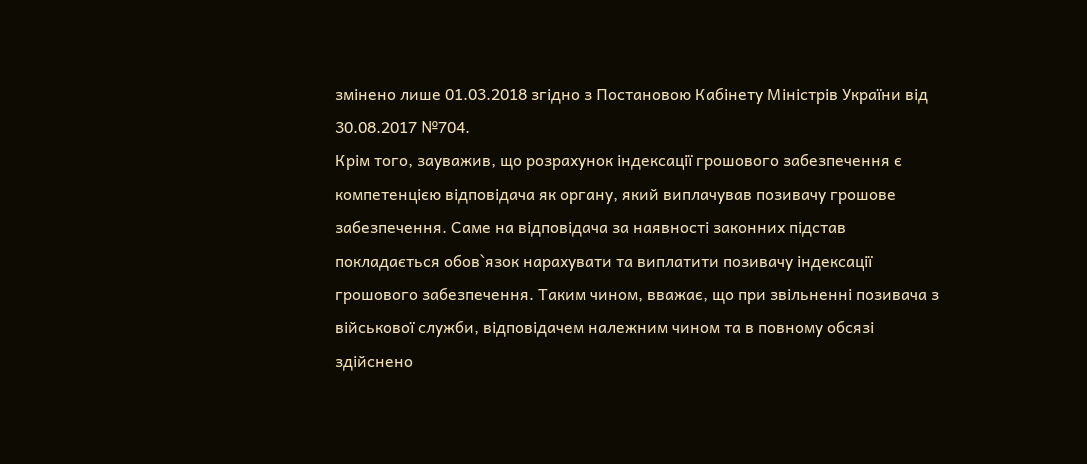змінено лише 01.03.2018 згідно з Постановою Кабінету Міністрів України від 30.08.2017 №704.
Крім того, зауважив, що розрахунок індексації грошового забезпечення є компетенцією відповідача як органу, який виплачував позивачу грошове забезпечення. Саме на відповідача за наявності законних підстав покладається обов`язок нарахувати та виплатити позивачу індексації грошового забезпечення. Таким чином, вважає, що при звільненні позивача з військової служби, відповідачем належним чином та в повному обсязі здійснено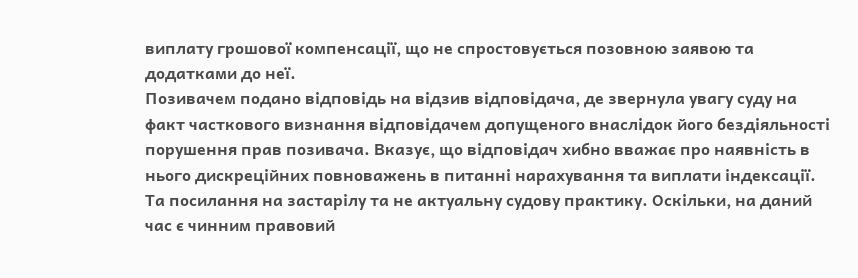виплату грошової компенсації, що не спростовується позовною заявою та додатками до неї.
Позивачем подано відповідь на відзив відповідача, де звернула увагу суду на факт часткового визнання відповідачем допущеного внаслідок його бездіяльності порушення прав позивача. Вказує, що відповідач хибно вважає про наявність в нього дискреційних повноважень в питанні нарахування та виплати індексації. Та посилання на застарілу та не актуальну судову практику. Оскільки, на даний час є чинним правовий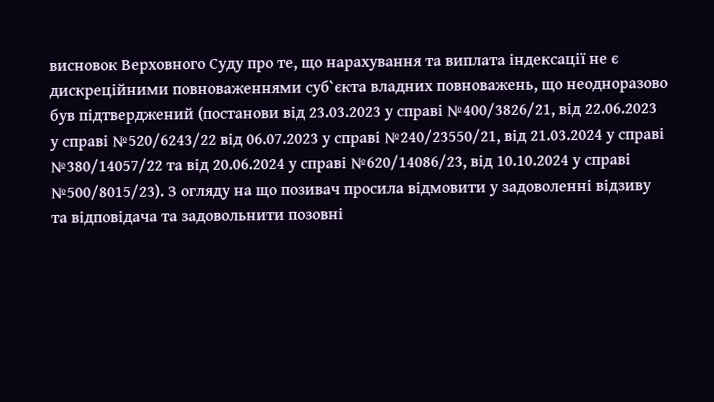висновок Верховного Суду про те, що нарахування та виплата індексації не є дискреційними повноваженнями суб`єкта владних повноважень, що неодноразово був підтверджений (постанови від 23.03.2023 у справі №400/3826/21, від 22.06.2023 у справі №520/6243/22 від 06.07.2023 у справі №240/23550/21, від 21.03.2024 у справі №380/14057/22 та від 20.06.2024 у справі №620/14086/23, від 10.10.2024 у справі №500/8015/23). З огляду на що позивач просила відмовити у задоволенні відзиву та відповідача та задовольнити позовні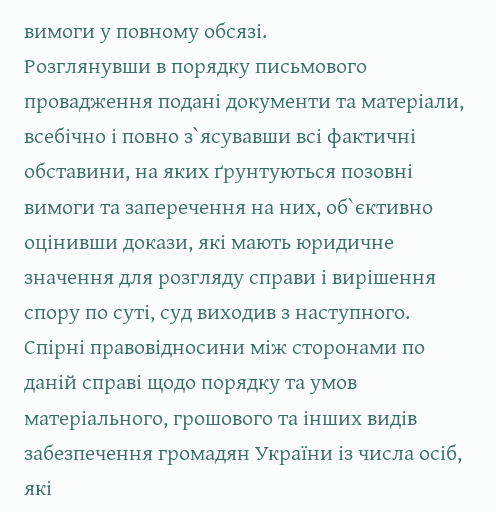вимоги у повному обсязі.
Розглянувши в порядку письмового провадження подані документи та матеріали, всебічно і повно з`ясувавши всі фактичні обставини, на яких ґрунтуються позовні вимоги та заперечення на них, об`єктивно оцінивши докази, які мають юридичне значення для розгляду справи і вирішення спору по суті, суд виходив з наступного.
Спірні правовідносини між сторонами по даній справі щодо порядку та умов матеріального, грошового та інших видів забезпечення громадян України із числа осіб, які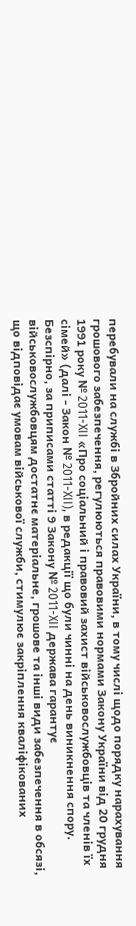перебували на службі в Збройних силах України, в тому числі щодо порядку нарахування грошового забезпечення, регулюються правовими нормами Закону України від 20 грудня 1991 року № 2011-XII «Про соціальний і правовий захист військовослужбовців та членів їх сімей» (далі - Закон № 2011-XII), в редакції що були чинні на день виникнення спору.
Безспірно, за приписами статті 9 Закону № 2011-XII держава гарантує військовослужбовцям достатнє матеріальне, грошове та інші види забезпечення в обсязі, що відповідає умовам військової служби, стимулює закріплення кваліфікованих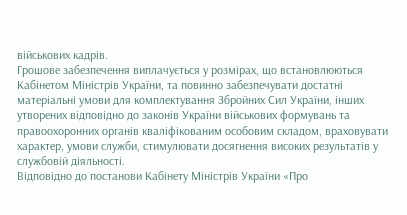військових кадрів.
Грошове забезпечення виплачується у розмірах, що встановлюються Кабінетом Міністрів України, та повинно забезпечувати достатні матеріальні умови для комплектування Збройних Сил України, інших утворених відповідно до законів України військових формувань та правоохоронних органів кваліфікованим особовим складом, враховувати характер, умови служби, стимулювати досягнення високих результатів у службовій діяльності.
Відповідно до постанови Кабінету Міністрів України «Про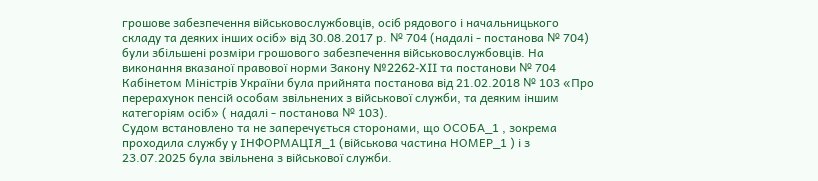грошове забезпечення військовослужбовців, осіб рядового і начальницького складу та деяких інших осіб» від 30.08.2017 р. № 704 (надалі - постанова № 704) були збільшені розміри грошового забезпечення військовослужбовців. На виконання вказаної правової норми Закону №2262-XII та постанови № 704 Кабінетом Міністрів України була прийнята постанова від 21.02.2018 № 103 «Про перерахунок пенсій особам звільнених з військової служби, та деяким іншим категоріям осіб» ( надалі - постанова № 103).
Судом встановлено та не заперечується сторонами, що ОСОБА_1 , зокрема проходила службу у ІНФОРМАЦІЯ_1 (військова частина НОМЕР_1 ) і з 23.07.2025 була звільнена з військової служби.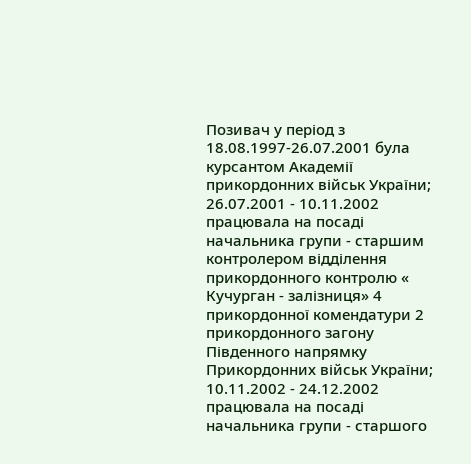Позивач у період з 18.08.1997-26.07.2001 була курсантом Академії прикордонних військ України;
26.07.2001 - 10.11.2002 працювала на посаді начальника групи - старшим контролером відділення прикордонного контролю « Кучурган - залізниця» 4 прикордонної комендатури 2 прикордонного загону Південного напрямку Прикордонних військ України;
10.11.2002 - 24.12.2002 працювала на посаді начальника групи - старшого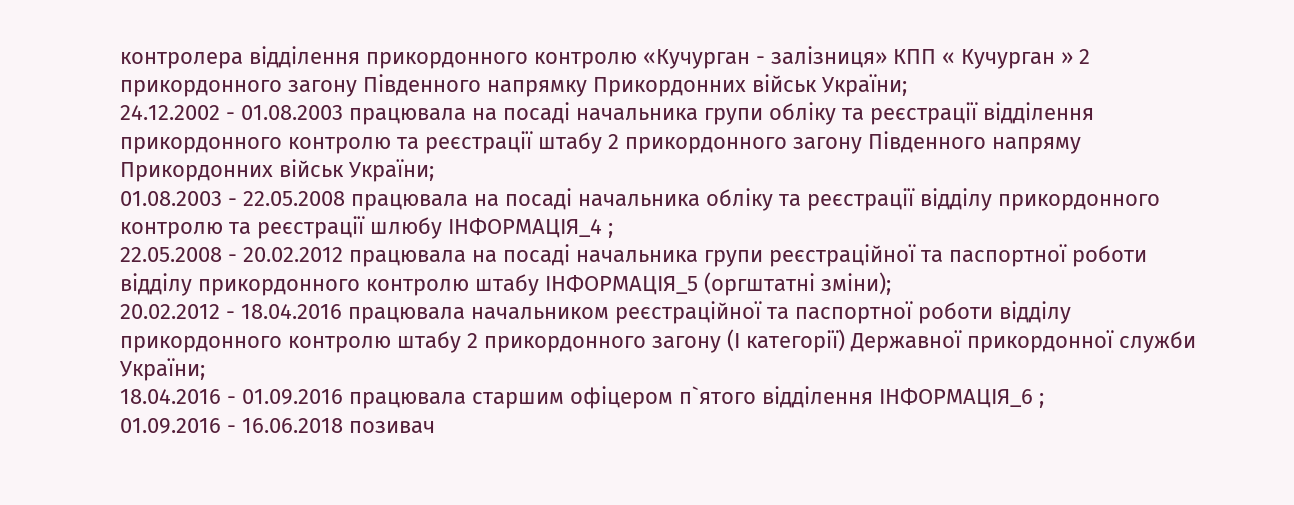контролера відділення прикордонного контролю «Кучурган - залізниця» КПП « Кучурган » 2 прикордонного загону Південного напрямку Прикордонних військ України;
24.12.2002 - 01.08.2003 працювала на посаді начальника групи обліку та реєстрації відділення прикордонного контролю та реєстрації штабу 2 прикордонного загону Південного напряму Прикордонних військ України;
01.08.2003 - 22.05.2008 працювала на посаді начальника обліку та реєстрації відділу прикордонного контролю та реєстрації шлюбу ІНФОРМАЦІЯ_4 ;
22.05.2008 - 20.02.2012 працювала на посаді начальника групи реєстраційної та паспортної роботи відділу прикордонного контролю штабу ІНФОРМАЦІЯ_5 (оргштатні зміни);
20.02.2012 - 18.04.2016 працювала начальником реєстраційної та паспортної роботи відділу прикордонного контролю штабу 2 прикордонного загону (І категорії) Державної прикордонної служби України;
18.04.2016 - 01.09.2016 працювала старшим офіцером п`ятого відділення ІНФОРМАЦІЯ_6 ;
01.09.2016 - 16.06.2018 позивач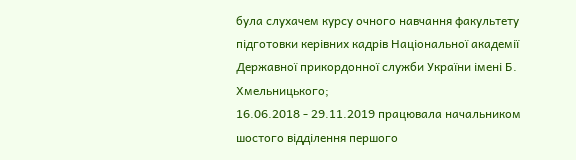була слухачем курсу очного навчання факультету підготовки керівних кадрів Національної академії Державної прикордонної служби України імені Б. Хмельницького;
16.06.2018 - 29.11.2019 працювала начальником шостого відділення першого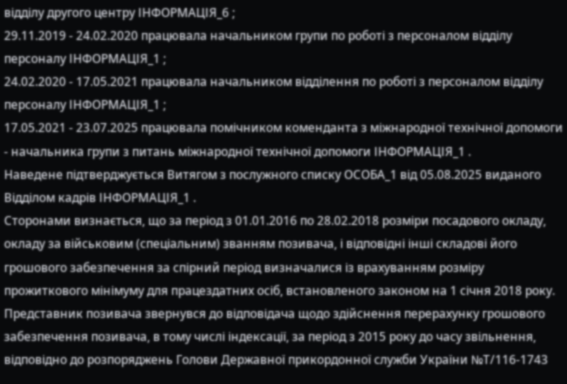відділу другого центру ІНФОРМАЦІЯ_6 ;
29.11.2019 - 24.02.2020 працювала начальником групи по роботі з персоналом відділу персоналу ІНФОРМАЦІЯ_1 ;
24.02.2020 - 17.05.2021 працювала начальником відділення по роботі з персоналом відділу персоналу ІНФОРМАЦІЯ_1 ;
17.05.2021 - 23.07.2025 працювала помічником коменданта з міжнародної технічної допомоги - начальника групи з питань міжнародної технічної допомоги ІНФОРМАЦІЯ_1 .
Наведене підтверджується Витягом з послужного списку ОСОБА_1 від 05.08.2025 виданого Відділом кадрів ІНФОРМАЦІЯ_1 .
Сторонами визнається, що за період з 01.01.2016 по 28.02.2018 розміри посадового окладу, окладу за військовим (спеціальним) званням позивача, і відповідні інші складові його грошового забезпечення за спірний період визначалися із врахуванням розміру прожиткового мінімуму для працездатних осіб, встановленого законом на 1 січня 2018 року.
Представник позивача звернувся до відповідача щодо здійснення перерахунку грошового забезпечення позивача, в тому числі індексації, за період з 2015 року до часу звільнення, відповідно до розпоряджень Голови Державної прикордонної служби України №Т/116-1743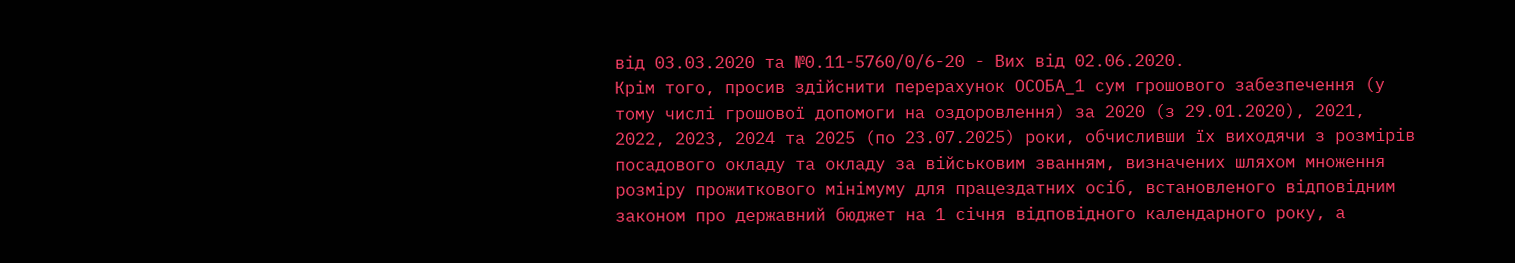від 03.03.2020 та №0.11-5760/0/6-20 - Вих від 02.06.2020.
Крім того, просив здійснити перерахунок ОСОБА_1 сум грошового забезпечення (у тому числі грошової допомоги на оздоровлення) за 2020 (з 29.01.2020), 2021, 2022, 2023, 2024 та 2025 (по 23.07.2025) роки, обчисливши їх виходячи з розмірів посадового окладу та окладу за військовим званням, визначених шляхом множення розміру прожиткового мінімуму для працездатних осіб, встановленого відповідним законом про державний бюджет на 1 січня відповідного календарного року, а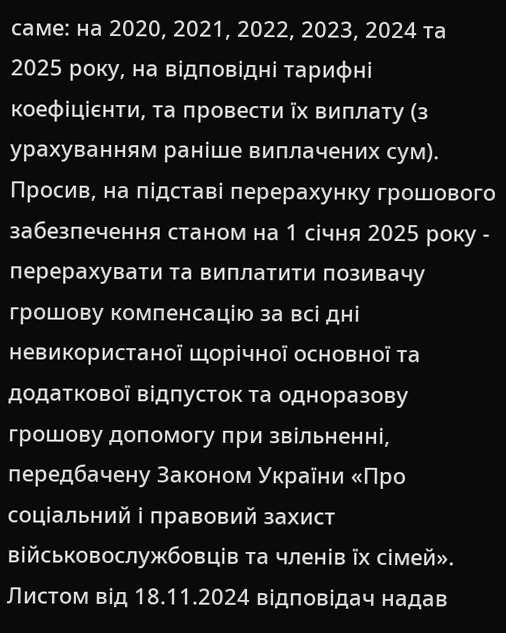саме: на 2020, 2021, 2022, 2023, 2024 та 2025 року, на відповідні тарифні коефіцієнти, та провести їх виплату (з урахуванням раніше виплачених сум).
Просив, на підставі перерахунку грошового забезпечення станом на 1 січня 2025 року - перерахувати та виплатити позивачу грошову компенсацію за всі дні невикористаної щорічної основної та додаткової відпусток та одноразову грошову допомогу при звільненні, передбачену Законом України «Про соціальний і правовий захист військовослужбовців та членів їх сімей».
Листом від 18.11.2024 відповідач надав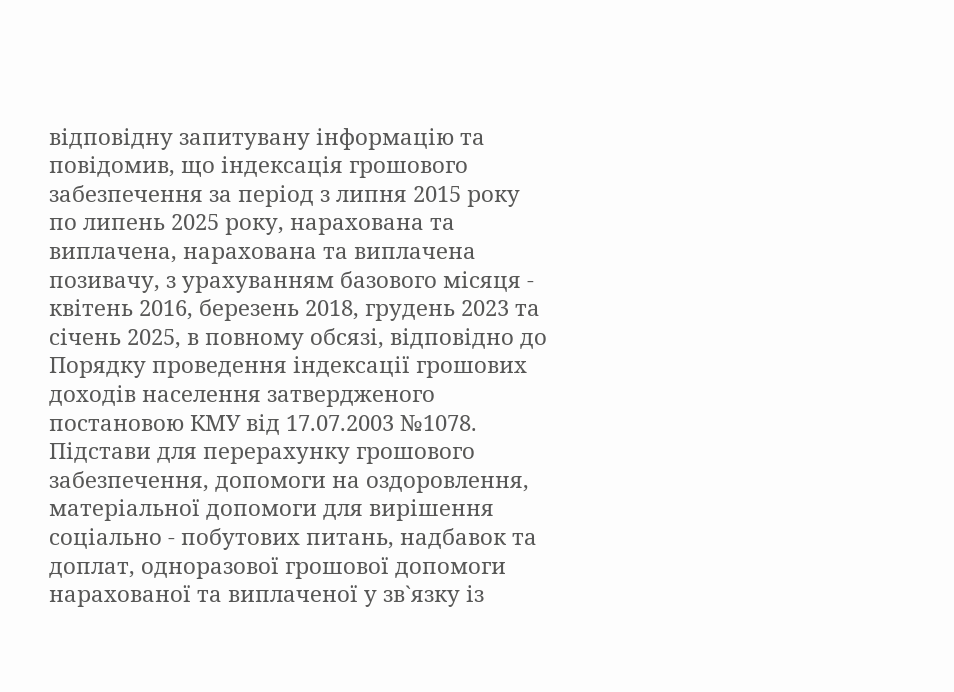відповідну запитувану інформацію та повідомив, що індексація грошового забезпечення за період з липня 2015 року по липень 2025 року, нарахована та виплачена, нарахована та виплачена позивачу, з урахуванням базового місяця - квітень 2016, березень 2018, грудень 2023 та січень 2025, в повному обсязі, відповідно до Порядку проведення індексації грошових доходів населення затвердженого постановою КМУ від 17.07.2003 №1078.
Підстави для перерахунку грошового забезпечення, допомоги на оздоровлення, матеріальної допомоги для вирішення соціально - побутових питань, надбавок та доплат, одноразової грошової допомоги нарахованої та виплаченої у зв`язку із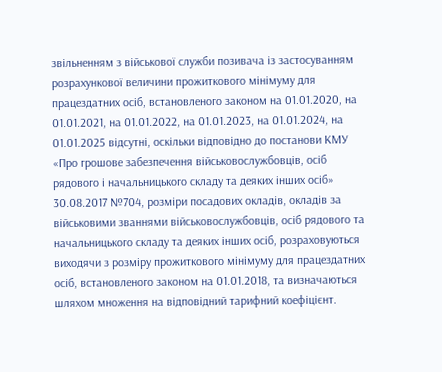звільненням з військової служби позивача із застосуванням розрахункової величини прожиткового мінімуму для працездатних осіб, встановленого законом на 01.01.2020, на 01.01.2021, на 01.01.2022, на 01.01.2023, на 01.01.2024, на 01.01.2025 відсутні, оскільки відповідно до постанови КМУ «Про грошове забезпечення військовослужбовців, осіб рядового і начальницького складу та деяких інших осіб» 30.08.2017 №704, розміри посадових окладів, окладів за військовими званнями військовослужбовців, осіб рядового та начальницького складу та деяких інших осіб, розраховуються виходячи з розміру прожиткового мінімуму для працездатних осіб, встановленого законом на 01.01.2018, та визначаються шляхом множення на відповідний тарифний коефіцієнт.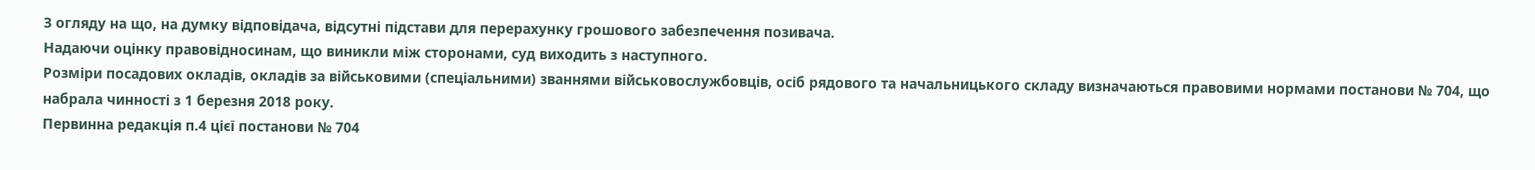З огляду на що, на думку відповідача, відсутні підстави для перерахунку грошового забезпечення позивача.
Надаючи оцінку правовідносинам, що виникли між сторонами, суд виходить з наступного.
Розміри посадових окладів, окладів за військовими (спеціальними) званнями військовослужбовців, осіб рядового та начальницького складу визначаються правовими нормами постанови № 704, що набрала чинності з 1 березня 2018 року.
Первинна редакція п.4 цієї постанови № 704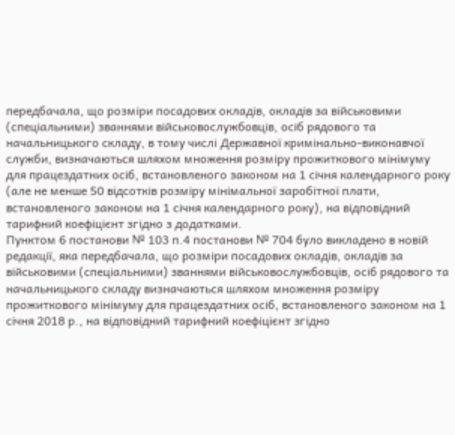передбачала, що розміри посадових окладів, окладів за військовими (спеціальними) званнями військовослужбовців, осіб рядового та начальницького складу, в тому числі Державної кримінально-виконавчої служби, визначаються шляхом множення розміру прожиткового мінімуму для працездатних осіб, встановленого законом на 1 січня календарного року (але не менше 50 відсотків розміру мінімальної заробітної плати, встановленого законом на 1 січня календарного року), на відповідний тарифний коефіцієнт згідно з додатками.
Пунктом 6 постанови № 103 п.4 постанови № 704 було викладено в новій редакції, яка передбачала, що розміри посадових окладів, окладів за військовими (спеціальними) званнями військовослужбовців, осіб рядового та начальницького складу визначаються шляхом множення розміру прожиткового мінімуму для працездатних осіб, встановленого законом на 1 січня 2018 р., на відповідний тарифний коефіцієнт згідно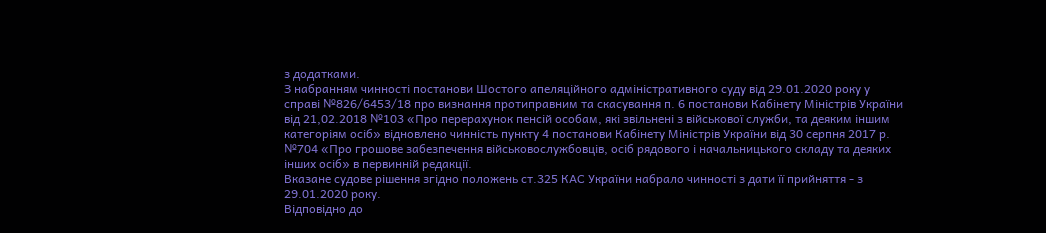з додатками.
З набранням чинності постанови Шостого апеляційного адміністративного суду від 29.01.2020 року у справі №826/6453/18 про визнання протиправним та скасування п. 6 постанови Кабінету Міністрів України від 21,02.2018 №103 «Про перерахунок пенсій особам, які звільнені з військової служби, та деяким іншим категоріям осіб» відновлено чинність пункту 4 постанови Кабінету Міністрів України від 30 серпня 2017 р. №704 «Про грошове забезпечення військовослужбовців, осіб рядового і начальницького складу та деяких інших осіб» в первинній редакції.
Вказане судове рішення згідно положень ст.325 КАС України набрало чинності з дати її прийняття - з 29.01.2020 року.
Відповідно до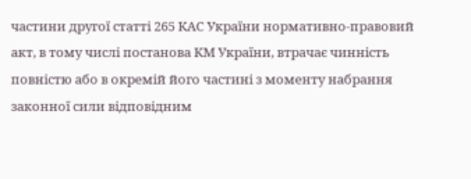частини другої статті 265 КАС України нормативно-правовий акт, в тому числі постанова КМ України, втрачає чинність повністю або в окремій його частині з моменту набрання законної сили відповідним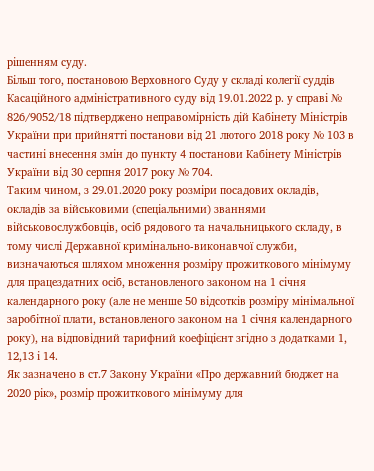рішенням суду.
Більш того, постановою Верховного Суду у складі колегії суддів Касаційного адміністративного суду від 19.01.2022 р. у справі № 826/9052/18 підтверджено неправомірність дій Кабінету Міністрів України при прийнятті постанови від 21 лютого 2018 року № 103 в частині внесення змін до пункту 4 постанови Кабінету Міністрів України від 30 серпня 2017 року № 704.
Таким чином, з 29.01.2020 року розміри посадових окладів, окладів за військовими (спеціальними) званнями військовослужбовців, осіб рядового та начальницького складу, в тому числі Державної кримінально-виконавчої служби, визначаються шляхом множення розміру прожиткового мінімуму для працездатних осіб, встановленого законом на 1 січня календарного року (але не менше 50 відсотків розміру мінімальної заробітної плати, встановленого законом на 1 січня календарного року), на відповідний тарифний коефіцієнт згідно з додатками 1, 12,13 і 14.
Як зазначено в ст.7 Закону України «Про державний бюджет на 2020 рік», розмір прожиткового мінімуму для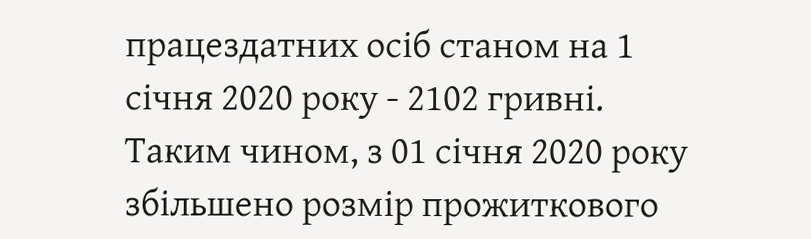працездатних осіб станом на 1 січня 2020 року - 2102 гривні.
Таким чином, з 01 січня 2020 року збільшено розмір прожиткового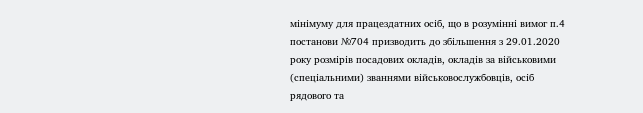мінімуму для працездатних осіб, що в розумінні вимог п.4 постанови №704 призводить до збільшення з 29.01.2020 року розмірів посадових окладів, окладів за військовими (спеціальними) званнями військовослужбовців, осіб рядового та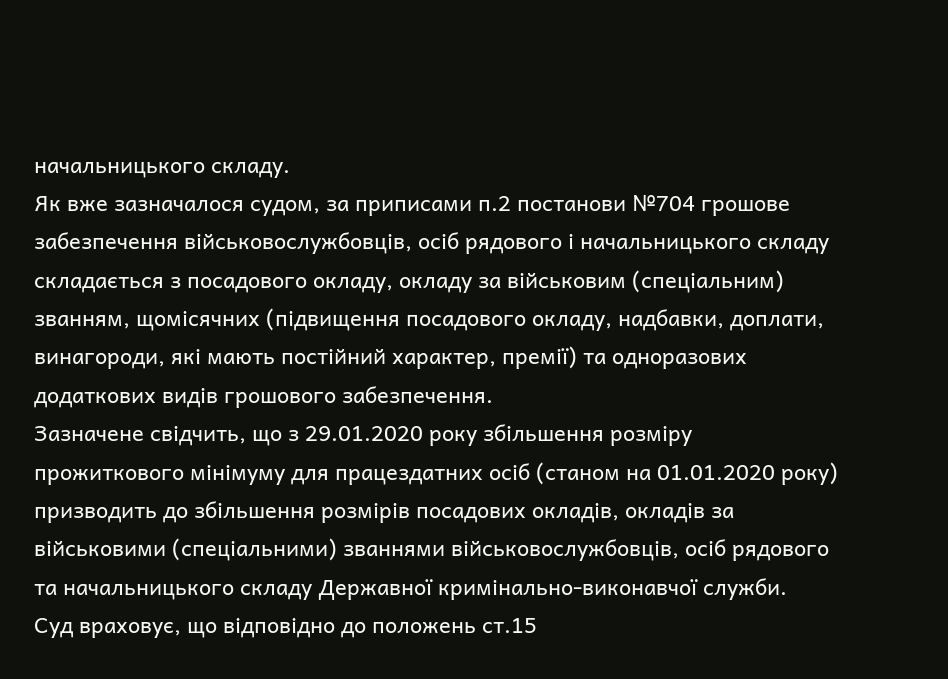начальницького складу.
Як вже зазначалося судом, за приписами п.2 постанови №704 грошове забезпечення військовослужбовців, осіб рядового і начальницького складу складається з посадового окладу, окладу за військовим (спеціальним) званням, щомісячних (підвищення посадового окладу, надбавки, доплати, винагороди, які мають постійний характер, премії) та одноразових додаткових видів грошового забезпечення.
Зазначене свідчить, що з 29.01.2020 року збільшення розміру прожиткового мінімуму для працездатних осіб (станом на 01.01.2020 року) призводить до збільшення розмірів посадових окладів, окладів за військовими (спеціальними) званнями військовослужбовців, осіб рядового та начальницького складу Державної кримінально-виконавчої служби.
Суд враховує, що відповідно до положень ст.15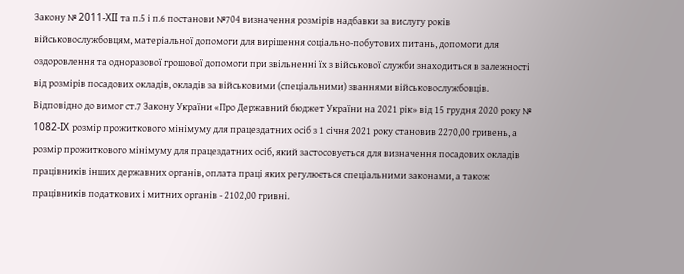Закону № 2011-XII та п.5 і п.6 постанови №704 визначення розмірів надбавки за вислугу років військовослужбовцям, матеріальної допомоги для вирішення соціально-побутових питань, допомоги для оздоровлення та одноразової грошової допомоги при звільненні їх з військової служби знаходиться в залежності від розмірів посадових окладів, окладів за військовими (спеціальними) званнями військовослужбовців.
Відповідно до вимог ст.7 Закону України «Про Державний бюджет України на 2021 рік» від 15 грудня 2020 року № 1082-IX розмір прожиткового мінімуму для працездатних осіб з 1 січня 2021 року становив 2270,00 гривень, а розмір прожиткового мінімуму для працездатних осіб, який застосовується для визначення посадових окладів працівників інших державних органів, оплата праці яких регулюється спеціальними законами, а також працівників податкових і митних органів - 2102,00 гривні.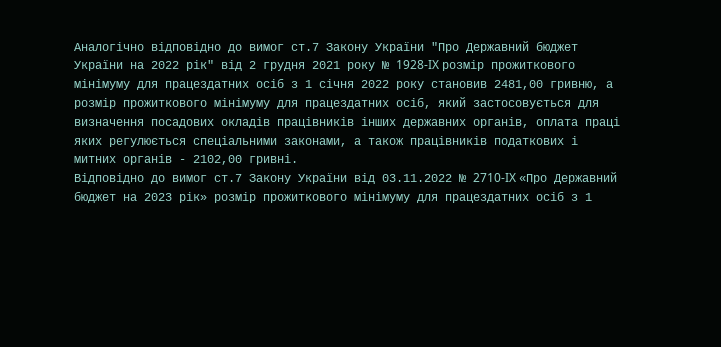Аналогічно відповідно до вимог ст.7 Закону України "Про Державний бюджет України на 2022 рік" від 2 грудня 2021 року № 1928-IX розмір прожиткового мінімуму для працездатних осіб з 1 січня 2022 року становив 2481,00 гривню, а розмір прожиткового мінімуму для працездатних осіб, який застосовується для визначення посадових окладів працівників інших державних органів, оплата праці яких регулюється спеціальними законами, а також працівників податкових і митних органів - 2102,00 гривні.
Відповідно до вимог ст.7 Закону України від 03.11.2022 № 2710-IX «Про Державний бюджет на 2023 рік» розмір прожиткового мінімуму для працездатних осіб з 1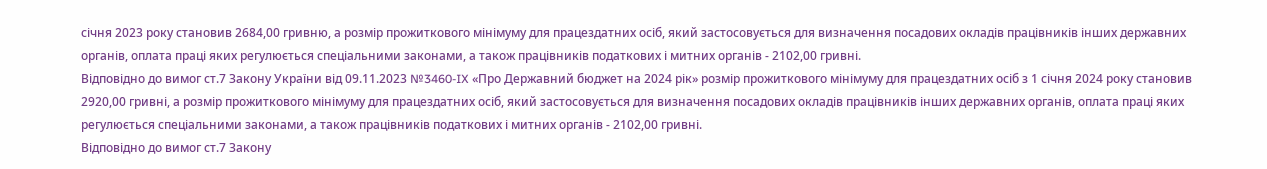січня 2023 року становив 2684,00 гривню, а розмір прожиткового мінімуму для працездатних осіб, який застосовується для визначення посадових окладів працівників інших державних органів, оплата праці яких регулюється спеціальними законами, а також працівників податкових і митних органів - 2102,00 гривні.
Відповідно до вимог ст.7 Закону України від 09.11.2023 №3460-IX «Про Державний бюджет на 2024 рік» розмір прожиткового мінімуму для працездатних осіб з 1 січня 2024 року становив 2920,00 гривні, а розмір прожиткового мінімуму для працездатних осіб, який застосовується для визначення посадових окладів працівників інших державних органів, оплата праці яких регулюється спеціальними законами, а також працівників податкових і митних органів - 2102,00 гривні.
Відповідно до вимог ст.7 Закону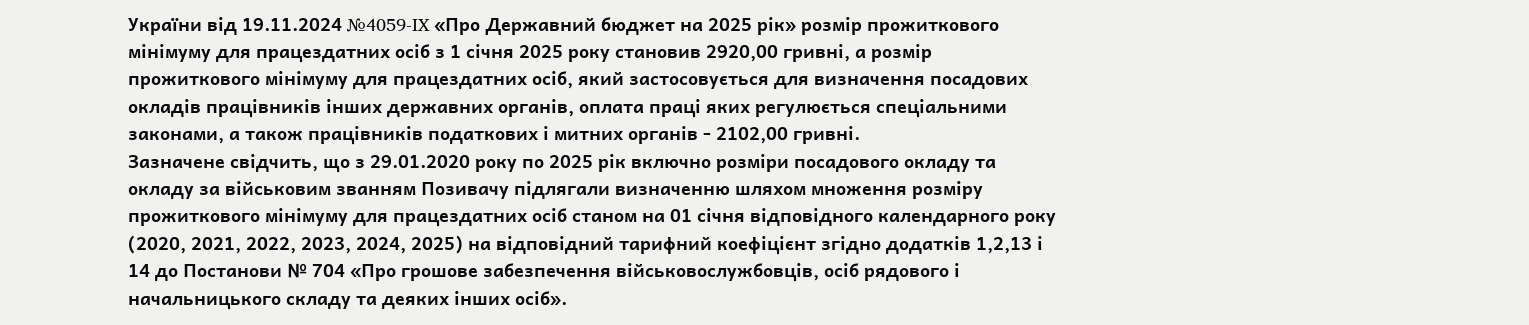України від 19.11.2024 №4059-IX «Про Державний бюджет на 2025 рік» розмір прожиткового мінімуму для працездатних осіб з 1 січня 2025 року становив 2920,00 гривні, а розмір прожиткового мінімуму для працездатних осіб, який застосовується для визначення посадових окладів працівників інших державних органів, оплата праці яких регулюється спеціальними законами, а також працівників податкових і митних органів - 2102,00 гривні.
Зазначене свідчить, що з 29.01.2020 року по 2025 рік включно розміри посадового окладу та окладу за військовим званням Позивачу підлягали визначенню шляхом множення розміру прожиткового мінімуму для працездатних осіб станом на 01 січня відповідного календарного року (2020, 2021, 2022, 2023, 2024, 2025) на відповідний тарифний коефіцієнт згідно додатків 1,2,13 і 14 до Постанови № 704 «Про грошове забезпечення військовослужбовців, осіб рядового і начальницького складу та деяких інших осіб».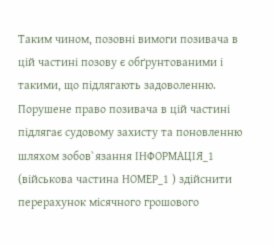Таким чином, позовні вимоги позивача в цій частині позову є обґрунтованими і такими, що підлягають задоволенню.
Порушене право позивача в цій частині підлягає судовому захисту та поновленню шляхом зобов`язання ІНФОРМАЦІЯ_1 (військова частина НОМЕР_1 ) здійснити перерахунок місячного грошового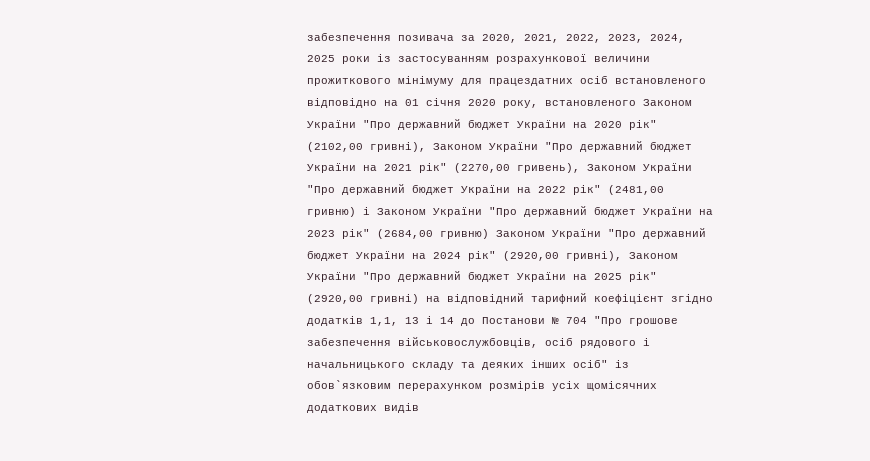забезпечення позивача за 2020, 2021, 2022, 2023, 2024, 2025 роки із застосуванням розрахункової величини прожиткового мінімуму для працездатних осіб встановленого відповідно на 01 січня 2020 року, встановленого Законом України "Про державний бюджет України на 2020 рік" (2102,00 гривні), Законом України "Про державний бюджет України на 2021 рік" (2270,00 гривень), Законом України "Про державний бюджет України на 2022 рік" (2481,00 гривню) і Законом України "Про державний бюджет України на 2023 рік" (2684,00 гривню) Законом України "Про державний бюджет України на 2024 рік" (2920,00 гривні), Законом України "Про державний бюджет України на 2025 рік" (2920,00 гривні) на відповідний тарифний коефіцієнт згідно додатків 1,1, 13 і 14 до Постанови № 704 "Про грошове забезпечення військовослужбовців, осіб рядового і начальницького складу та деяких інших осіб" із обов`язковим перерахунком розмірів усіх щомісячних додаткових видів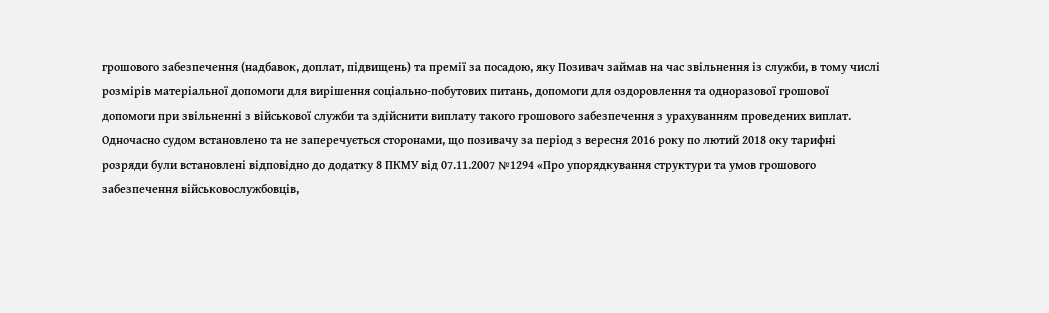грошового забезпечення (надбавок, доплат, підвищень) та премії за посадою, яку Позивач займав на час звільнення із служби, в тому числі розмірів матеріальної допомоги для вирішення соціально-побутових питань, допомоги для оздоровлення та одноразової грошової допомоги при звільненні з військової служби та здійснити виплату такого грошового забезпечення з урахуванням проведених виплат.
Одночасно судом встановлено та не заперечується сторонами, що позивачу за період з вересня 2016 року по лютий 2018 оку тарифні розряди були встановлені відповідно до додатку 8 ПКМУ від 07.11.2007 №1294 «Про упорядкування структури та умов грошового забезпечення військовослужбовців,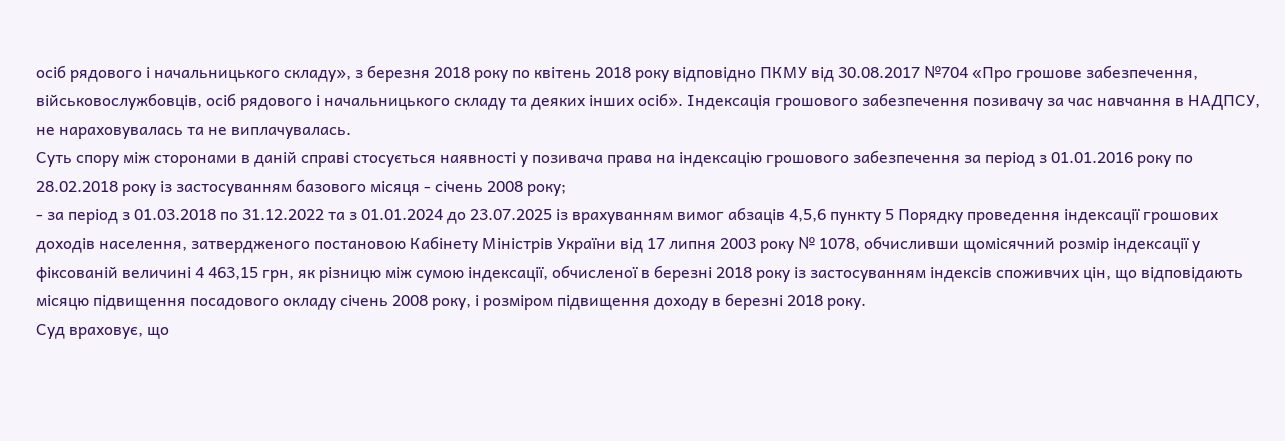осіб рядового і начальницького складу», з березня 2018 року по квітень 2018 року відповідно ПКМУ від 30.08.2017 №704 «Про грошове забезпечення, військовослужбовців, осіб рядового і начальницького складу та деяких інших осіб». Індексація грошового забезпечення позивачу за час навчання в НАДПСУ, не нараховувалась та не виплачувалась.
Суть спору між сторонами в даній справі стосується наявності у позивача права на індексацію грошового забезпечення за період з 01.01.2016 року по 28.02.2018 року із застосуванням базового місяця - січень 2008 року;
- за період з 01.03.2018 по 31.12.2022 та з 01.01.2024 до 23.07.2025 із врахуванням вимог абзаців 4,5,6 пункту 5 Порядку проведення індексації грошових доходів населення, затвердженого постановою Кабінету Міністрів України від 17 липня 2003 року № 1078, обчисливши щомісячний розмір індексації у фіксованій величині 4 463,15 грн, як різницю між сумою індексації, обчисленої в березні 2018 року із застосуванням індексів споживчих цін, що відповідають місяцю підвищення посадового окладу січень 2008 року, і розміром підвищення доходу в березні 2018 року.
Суд враховує, що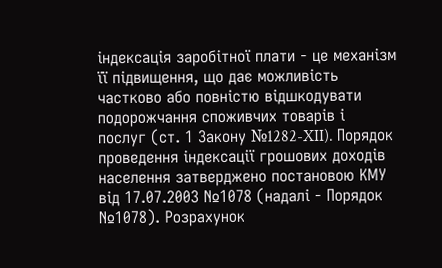індексація заробітної плати - це механізм її підвищення, що дає можливість частково або повністю відшкодувати подорожчання споживчих товарів і послуг (ст. 1 Закону №1282-XII). Порядок проведення індексації грошових доходів населення затверджено постановою КМУ від 17.07.2003 №1078 (надалі - Порядок №1078). Розрахунок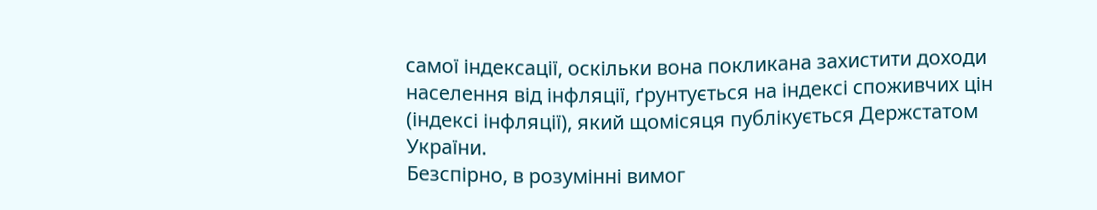самої індексації, оскільки вона покликана захистити доходи населення від інфляції, ґрунтується на індексі споживчих цін (індексі інфляції), який щомісяця публікується Держстатом України.
Безспірно, в розумінні вимог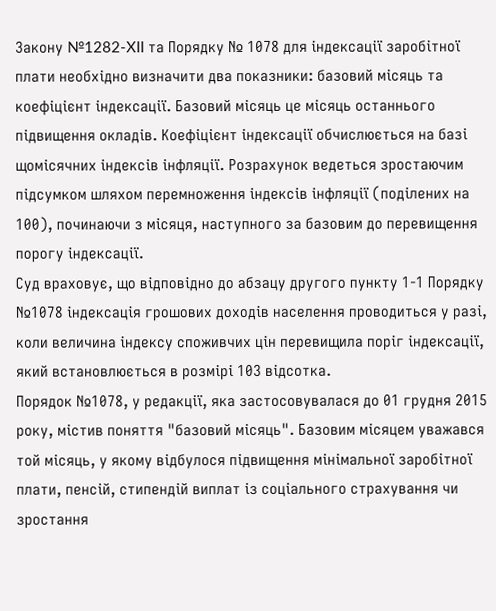Закону №1282-XII та Порядку № 1078 для індексації заробітної плати необхідно визначити два показники: базовий місяць та коефіцієнт індексації. Базовий місяць це місяць останнього підвищення окладів. Коефіцієнт індексації обчислюється на базі щомісячних індексів інфляції. Розрахунок ведеться зростаючим підсумком шляхом перемноження індексів інфляції (поділених на 100), починаючи з місяця, наступного за базовим до перевищення порогу індексації.
Суд враховує, що відповідно до абзацу другого пункту 1-1 Порядку №1078 індексація грошових доходів населення проводиться у разі, коли величина індексу споживчих цін перевищила поріг індексації, який встановлюється в розмірі 103 відсотка.
Порядок №1078, у редакції, яка застосовувалася до 01 грудня 2015 року, містив поняття "базовий місяць". Базовим місяцем уважався той місяць, у якому відбулося підвищення мінімальної заробітної плати, пенсій, стипендій виплат із соціального страхування чи зростання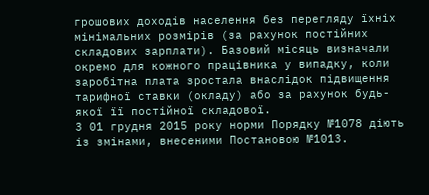грошових доходів населення без перегляду їхніх мінімальних розмірів (за рахунок постійних складових зарплати). Базовий місяць визначали окремо для кожного працівника у випадку, коли заробітна плата зростала внаслідок підвищення тарифної ставки (окладу) або за рахунок будь-якої її постійної складової.
З 01 грудня 2015 року норми Порядку №1078 діють із змінами, внесеними Постановою №1013.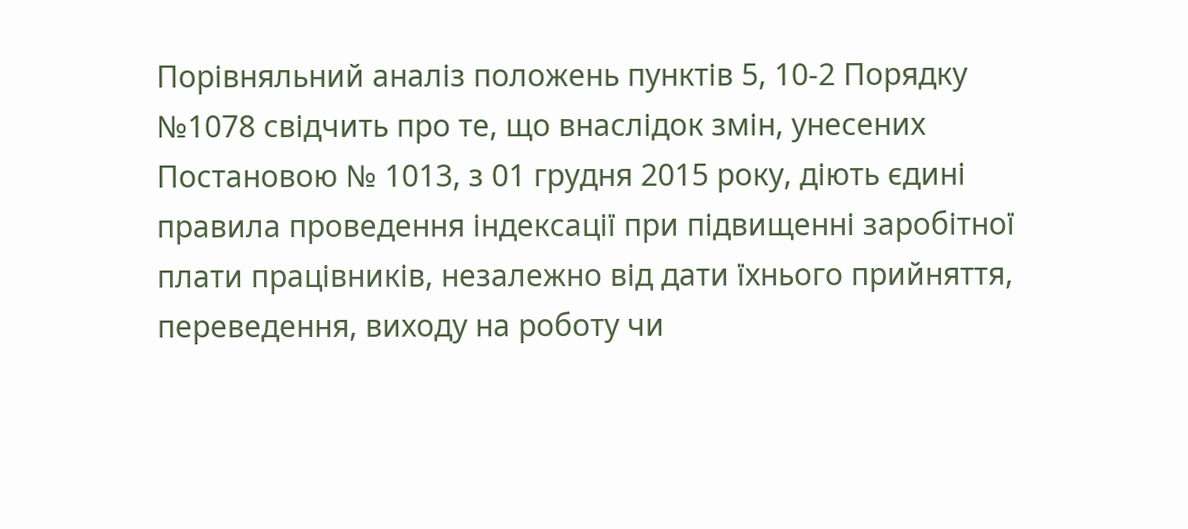Порівняльний аналіз положень пунктів 5, 10-2 Порядку №1078 свідчить про те, що внаслідок змін, унесених Постановою № 1013, з 01 грудня 2015 року, діють єдині правила проведення індексації при підвищенні заробітної плати працівників, незалежно від дати їхнього прийняття, переведення, виходу на роботу чи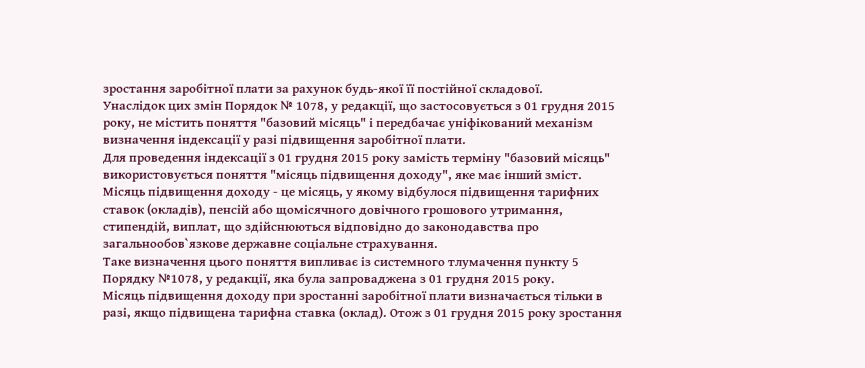зростання заробітної плати за рахунок будь-якої її постійної складової.
Унаслідок цих змін Порядок № 1078, у редакції, що застосовується з 01 грудня 2015 року, не містить поняття "базовий місяць" і передбачає уніфікований механізм визначення індексації у разі підвищення заробітної плати.
Для проведення індексації з 01 грудня 2015 року замість терміну "базовий місяць" використовується поняття "місяць підвищення доходу", яке має інший зміст.
Місяць підвищення доходу - це місяць, у якому відбулося підвищення тарифних ставок (окладів), пенсій або щомісячного довічного грошового утримання, стипендій, виплат, що здійснюються відповідно до законодавства про загальнообов`язкове державне соціальне страхування.
Таке визначення цього поняття випливає із системного тлумачення пункту 5 Порядку №1078, у редакції, яка була запроваджена з 01 грудня 2015 року.
Місяць підвищення доходу при зростанні заробітної плати визначається тільки в разі, якщо підвищена тарифна ставка (оклад). Отож з 01 грудня 2015 року зростання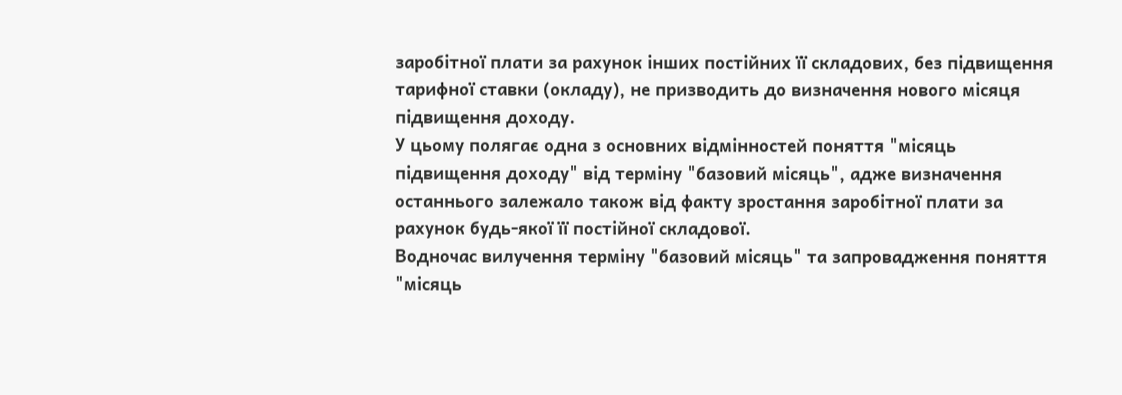заробітної плати за рахунок інших постійних її складових, без підвищення тарифної ставки (окладу), не призводить до визначення нового місяця підвищення доходу.
У цьому полягає одна з основних відмінностей поняття "місяць підвищення доходу" від терміну "базовий місяць", адже визначення останнього залежало також від факту зростання заробітної плати за рахунок будь-якої її постійної складової.
Водночас вилучення терміну "базовий місяць" та запровадження поняття "місяць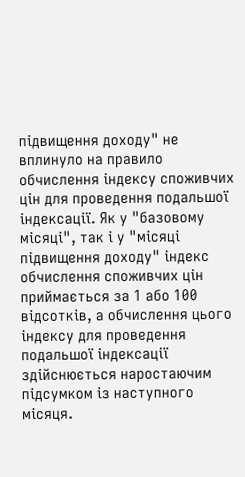підвищення доходу" не вплинуло на правило обчислення індексу споживчих цін для проведення подальшої індексації. Як у "базовому місяці", так і у "місяці підвищення доходу" індекс обчислення споживчих цін приймається за 1 або 100 відсотків, а обчислення цього індексу для проведення подальшої індексації здійснюється наростаючим підсумком із наступного місяця.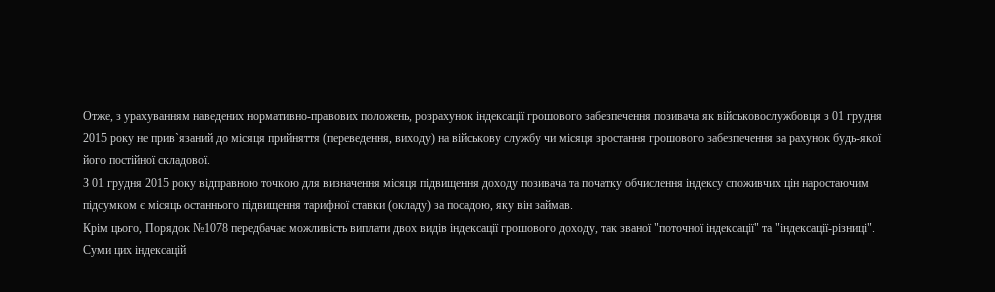Отже, з урахуванням наведених нормативно-правових положень, розрахунок індексації грошового забезпечення позивача як військовослужбовця з 01 грудня 2015 року не прив`язаний до місяця прийняття (переведення, виходу) на військову службу чи місяця зростання грошового забезпечення за рахунок будь-якої його постійної складової.
З 01 грудня 2015 року відправною точкою для визначення місяця підвищення доходу позивача та початку обчислення індексу споживчих цін наростаючим підсумком є місяць останнього підвищення тарифної ставки (окладу) за посадою, яку він займав.
Крім цього, Порядок №1078 передбачає можливість виплати двох видів індексації грошового доходу, так званої "поточної індексації" та "індексації-різниці". Суми цих індексацій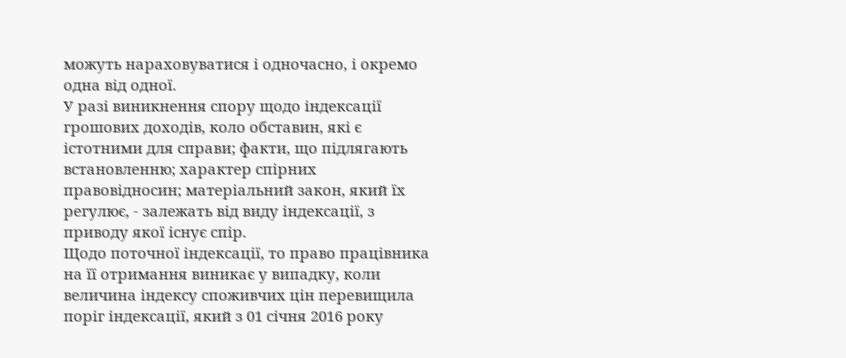можуть нараховуватися і одночасно, і окремо одна від одної.
У разі виникнення спору щодо індексації грошових доходів, коло обставин, які є істотними для справи; факти, що підлягають встановленню; характер спірних правовідносин; матеріальний закон, який їх регулює, - залежать від виду індексації, з приводу якої існує спір.
Щодо поточної індексації, то право працівника на її отримання виникає у випадку, коли величина індексу споживчих цін перевищила поріг індексації, який з 01 січня 2016 року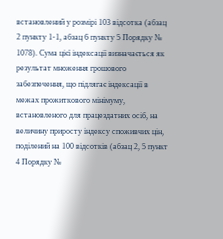встановлений у розмірі 103 відсотка (абзац 2 пункту 1-1, абзац 6 пункту 5 Порядку № 1078). Сума цієї індексації визначається як результат множення грошового забезпечення, що підлягає індексації в межах прожиткового мінімуму, встановленого для працездатних осіб, на величину приросту індексу споживчих цін, поділений на 100 відсотків (абзац 2, 5 пункт 4 Порядку №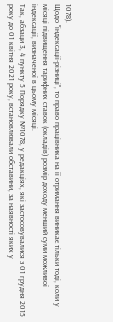1078).
Щодо "індексації-різниці", то право працівника на її отримання виникає тільки тоді, коли у місяці підвищення тарифних ставок (окладів) розмір доходу менший суми можливої індексації, визначеної в цьому місяці.
Так, абзаци 3, 4 пункту 5 Порядку №1078, у редакціях, які застосовувалися з 01 грудня 2015 року до 01 квітня 2021 року, встановлювали обставини, за наявності яких у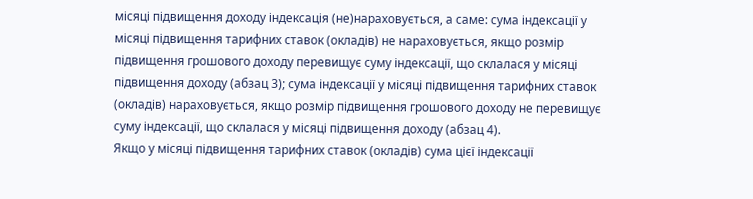місяці підвищення доходу індексація (не)нараховується, а саме: сума індексації у місяці підвищення тарифних ставок (окладів) не нараховується, якщо розмір підвищення грошового доходу перевищує суму індексації, що склалася у місяці підвищення доходу (абзац 3); сума індексації у місяці підвищення тарифних ставок (окладів) нараховується, якщо розмір підвищення грошового доходу не перевищує суму індексації, що склалася у місяці підвищення доходу (абзац 4).
Якщо у місяці підвищення тарифних ставок (окладів) сума цієї індексації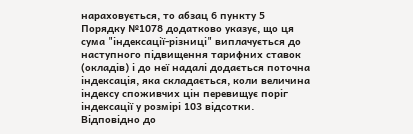нараховується, то абзац 6 пункту 5 Порядку №1078 додатково указує, що ця сума "індексації-різниці" виплачується до наступного підвищення тарифних ставок (окладів) і до неї надалі додається поточна індексація, яка складається, коли величина індексу споживчих цін перевищує поріг індексації у розмірі 103 відсотки.
Відповідно до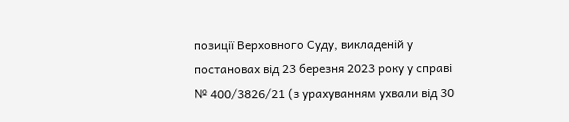позиції Верховного Суду, викладеній у постановах від 23 березня 2023 року у справі № 400/3826/21 (з урахуванням ухвали від 30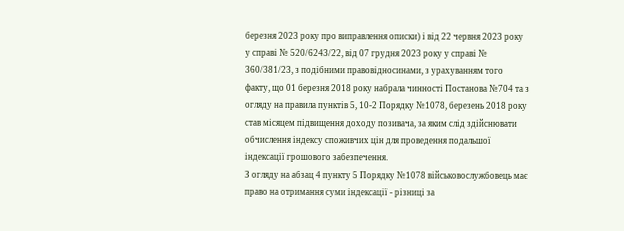березня 2023 року про виправлення описки) і від 22 червня 2023 року у справі № 520/6243/22, від 07 грудня 2023 року у справі № 360/381/23, з подібними правовідносинами, з урахуванням того факту, що 01 березня 2018 року набрала чинності Постанова №704 та з огляду на правила пунктів 5, 10-2 Порядку №1078, березень 2018 року став місяцем підвищення доходу позивача, за яким слід здійснювати обчислення індексу споживчих цін для проведення подальшої індексації грошового забезпечення.
З огляду на абзац 4 пункту 5 Порядку №1078 військовослужбовець має право на отримання суми індексації - різниці за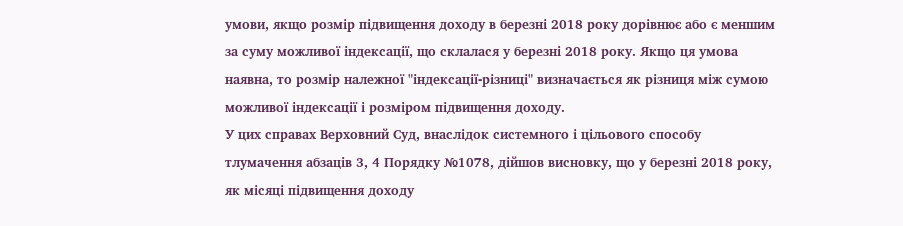умови, якщо розмір підвищення доходу в березні 2018 року дорівнює або є меншим за суму можливої індексації, що склалася у березні 2018 року. Якщо ця умова наявна, то розмір належної "індексації-різниці" визначається як різниця між сумою можливої індексації і розміром підвищення доходу.
У цих справах Верховний Суд, внаслідок системного і цільового способу тлумачення абзаців 3, 4 Порядку №1078, дійшов висновку, що у березні 2018 року, як місяці підвищення доходу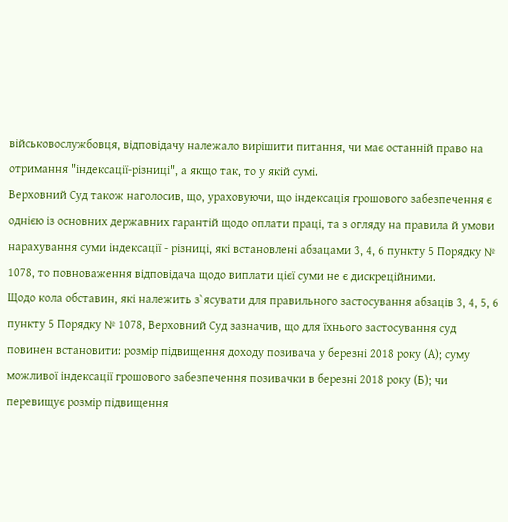військовослужбовця, відповідачу належало вирішити питання, чи має останній право на отримання "індексації-різниці", а якщо так, то у якій сумі.
Верховний Суд також наголосив, що, ураховуючи, що індексація грошового забезпечення є однією із основних державних гарантій щодо оплати праці, та з огляду на правила й умови нарахування суми індексації - різниці, які встановлені абзацами 3, 4, 6 пункту 5 Порядку № 1078, то повноваження відповідача щодо виплати цієї суми не є дискреційними.
Щодо кола обставин, які належить з`ясувати для правильного застосування абзаців 3, 4, 5, 6 пункту 5 Порядку № 1078, Верховний Суд зазначив, що для їхнього застосування суд повинен встановити: розмір підвищення доходу позивача у березні 2018 року (А); суму можливої індексації грошового забезпечення позивачки в березні 2018 року (Б); чи перевищує розмір підвищення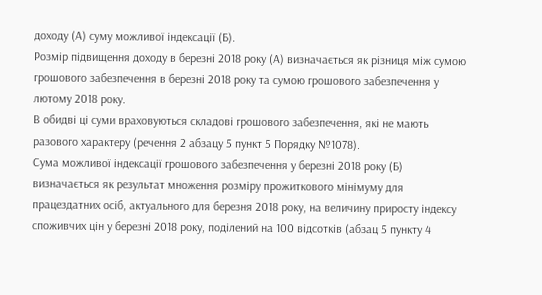доходу (А) суму можливої індексації (Б).
Розмір підвищення доходу в березні 2018 року (А) визначається як різниця між сумою грошового забезпечення в березні 2018 року та сумою грошового забезпечення у лютому 2018 року.
В обидві ці суми враховуються складові грошового забезпечення, які не мають разового характеру (речення 2 абзацу 5 пункт 5 Порядку №1078).
Сума можливої індексації грошового забезпечення у березні 2018 року (Б) визначається як результат множення розміру прожиткового мінімуму для працездатних осіб, актуального для березня 2018 року, на величину приросту індексу споживчих цін у березні 2018 року, поділений на 100 відсотків (абзац 5 пункту 4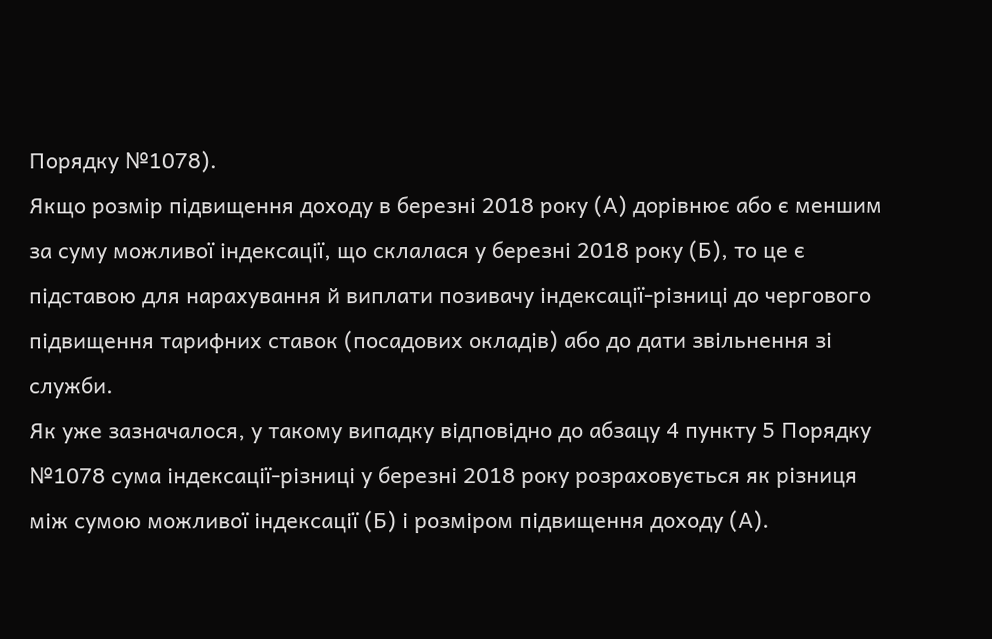Порядку №1078).
Якщо розмір підвищення доходу в березні 2018 року (А) дорівнює або є меншим за суму можливої індексації, що склалася у березні 2018 року (Б), то це є підставою для нарахування й виплати позивачу індексації-різниці до чергового підвищення тарифних ставок (посадових окладів) або до дати звільнення зі служби.
Як уже зазначалося, у такому випадку відповідно до абзацу 4 пункту 5 Порядку №1078 сума індексації-різниці у березні 2018 року розраховується як різниця між сумою можливої індексації (Б) і розміром підвищення доходу (А).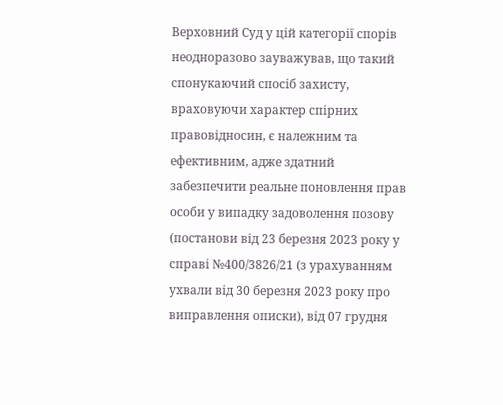Верховний Суд у цій категорії спорів неодноразово зауважував, що такий спонукаючий спосіб захисту, враховуючи характер спірних правовідносин, є належним та ефективним, адже здатний забезпечити реальне поновлення прав особи у випадку задоволення позову (постанови від 23 березня 2023 року у справі №400/3826/21 (з урахуванням ухвали від 30 березня 2023 року про виправлення описки), від 07 грудня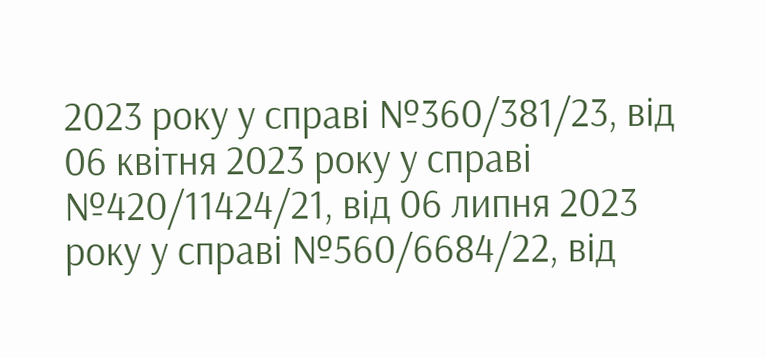2023 року у справі №360/381/23, від 06 квітня 2023 року у справі №420/11424/21, від 06 липня 2023 року у справі №560/6684/22, від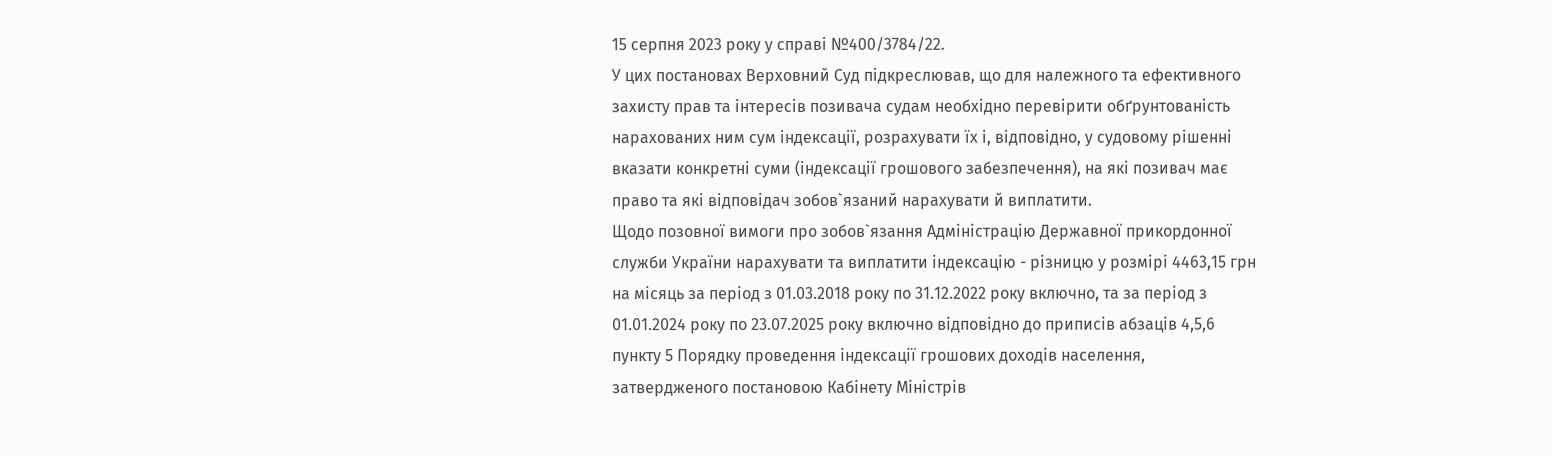15 серпня 2023 року у справі №400/3784/22.
У цих постановах Верховний Суд підкреслював, що для належного та ефективного захисту прав та інтересів позивача судам необхідно перевірити обґрунтованість нарахованих ним сум індексації, розрахувати їх і, відповідно, у судовому рішенні вказати конкретні суми (індексації грошового забезпечення), на які позивач має право та які відповідач зобов`язаний нарахувати й виплатити.
Щодо позовної вимоги про зобов`язання Адміністрацію Державної прикордонної служби України нарахувати та виплатити індексацію - різницю у розмірі 4463,15 грн на місяць за період з 01.03.2018 року по 31.12.2022 року включно, та за період з 01.01.2024 року по 23.07.2025 року включно відповідно до приписів абзаців 4,5,6 пункту 5 Порядку проведення індексації грошових доходів населення, затвердженого постановою Кабінету Міністрів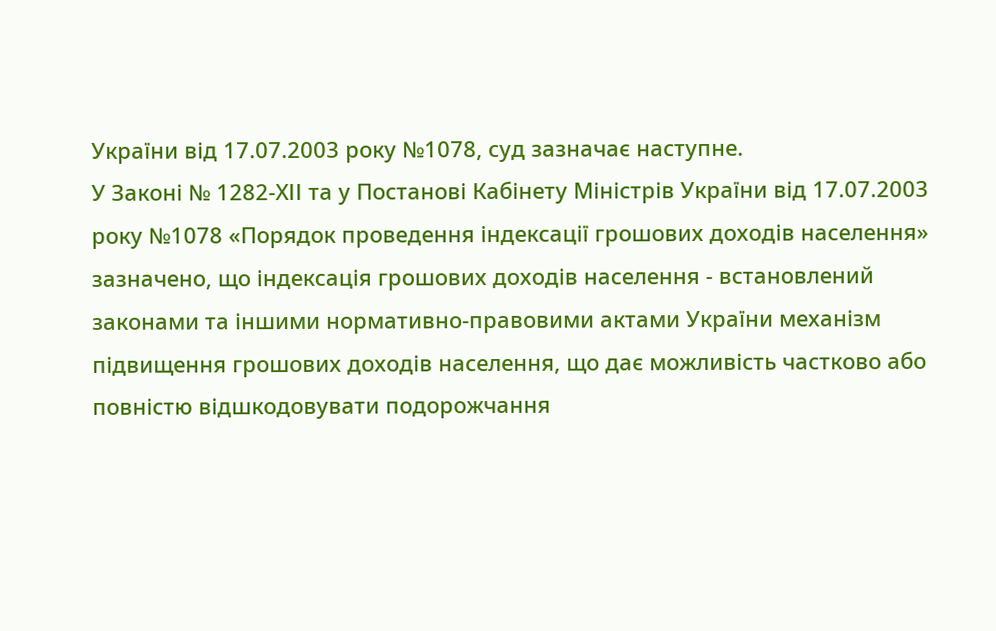України від 17.07.2003 року №1078, суд зазначає наступне.
У Законі № 1282-ХІІ та у Постанові Кабінету Міністрів України від 17.07.2003 року №1078 «Порядок проведення індексації грошових доходів населення» зазначено, що індексація грошових доходів населення - встановлений законами та іншими нормативно-правовими актами України механізм підвищення грошових доходів населення, що дає можливість частково або повністю відшкодовувати подорожчання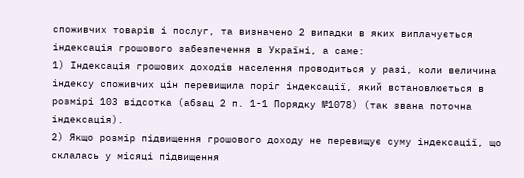споживчих товарів і послуг, та визначено 2 випадки в яких виплачується індексація грошового забезпечення в Україні, а саме:
1) Індексація грошових доходів населення проводиться у разі, коли величина індексу споживчих цін перевищила поріг індексації, який встановлюється в розмірі 103 відсотка (абзац 2 п. 1-1 Порядку №1078) (так звана поточна індексація).
2) Якщо розмір підвищення грошового доходу не перевищує суму індексації, що склалась у місяці підвищення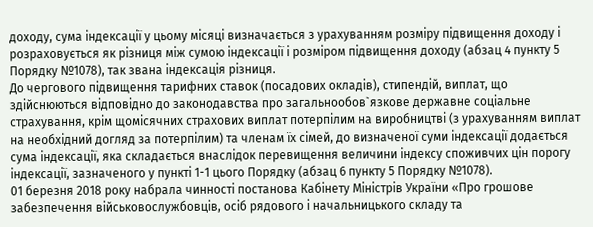доходу, сума індексації у цьому місяці визначається з урахуванням розміру підвищення доходу і розраховується як різниця між сумою індексації і розміром підвищення доходу (абзац 4 пункту 5 Порядку №1078), так звана індексація різниця.
До чергового підвищення тарифних ставок (посадових окладів), стипендій, виплат, що здійснюються відповідно до законодавства про загальнообов`язкове державне соціальне страхування, крім щомісячних страхових виплат потерпілим на виробництві (з урахуванням виплат на необхідний догляд за потерпілим) та членам їх сімей, до визначеної суми індексації додається сума індексації, яка складається внаслідок перевищення величини індексу споживчих цін порогу індексації, зазначеного у пункті 1-1 цього Порядку (абзац 6 пункту 5 Порядку №1078).
01 березня 2018 року набрала чинності постанова Кабінету Міністрів України «Про грошове забезпечення військовослужбовців, осіб рядового і начальницького складу та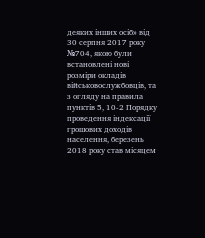деяких інших осіб» від 30 серпня 2017 року №704, якою були встановлені нові розміри окладів військовослужбовців, та з огляду на правила пунктів 5, 10-2 Порядку проведення індексації грошових доходів населення, березень 2018 року став місяцем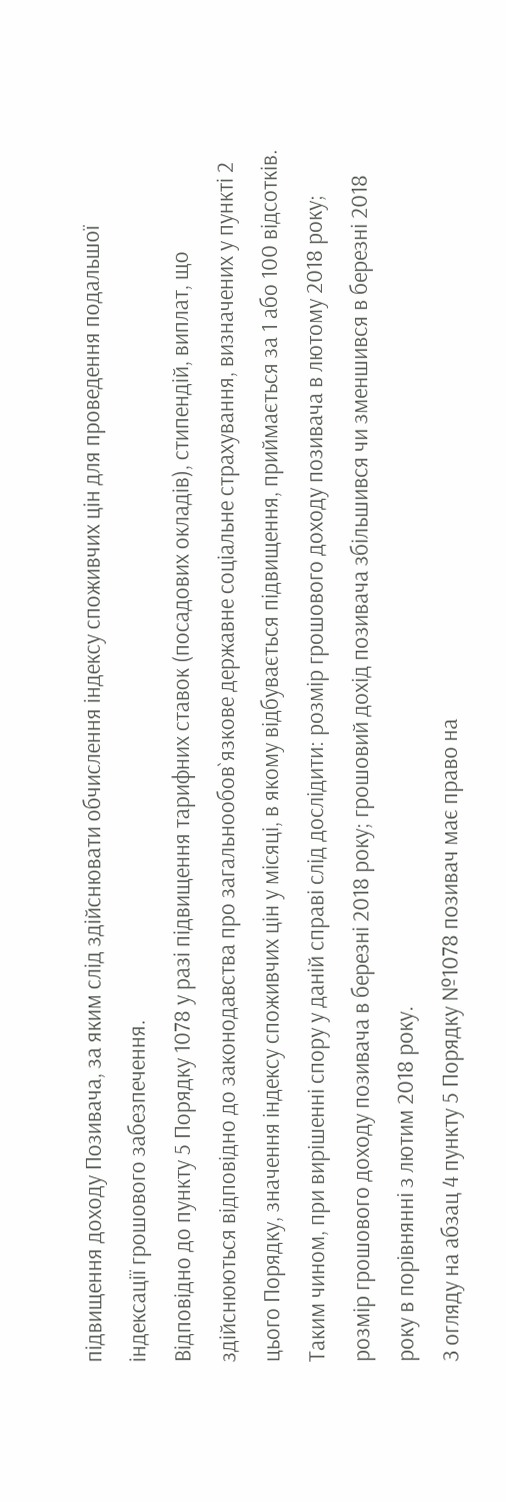підвищення доходу Позивача, за яким слід здійснювати обчислення індексу споживчих цін для проведення подальшої індексації грошового забезпечення.
Відповідно до пункту 5 Порядку 1078 у разі підвищення тарифних ставок (посадових окладів), стипендій, виплат, що здійснюються відповідно до законодавства про загальнообов`язкове державне соціальне страхування, визначених у пункті 2 цього Порядку, значення індексу споживчих цін у місяці, в якому відбувається підвищення, приймається за 1 або 100 відсотків.
Таким чином, при вирішенні спору у даній справі слід дослідити: розмір грошового доходу позивача в лютому 2018 року; розмір грошового доходу позивача в березні 2018 року; грошовий дохід позивача збільшився чи зменшився в березні 2018 року в порівнянні з лютим 2018 року.
З огляду на абзац 4 пункту 5 Порядку №1078 позивач має право на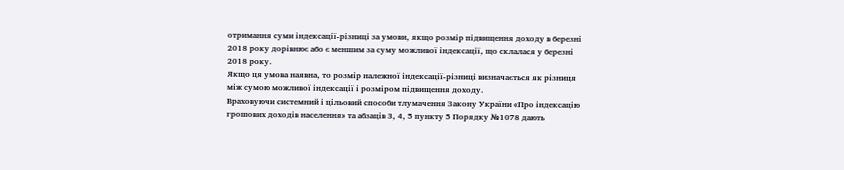отримання суми індексації-різниці за умови, якщо розмір підвищення доходу в березні 2018 року дорівнює або є меншим за суму можливої індексації, що склалася у березні 2018 року.
Якщо ця умова наявна, то розмір належної індексації-різниці визначається як різниця між сумою можливої індексації і розміром підвищення доходу.
Враховуючи системний і цільовий способи тлумачення Закону України «Про індексацію грошових доходів населення» та абзаців 3, 4, 5 пункту 5 Порядку №1078 дають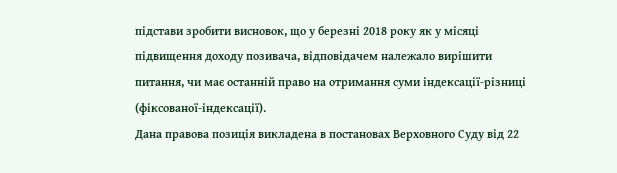підстави зробити висновок, що у березні 2018 року як у місяці підвищення доходу позивача, відповідачем належало вирішити питання, чи має останній право на отримання суми індексації-різниці (фіксованої-індексації).
Дана правова позиція викладена в постановах Верховного Суду від 22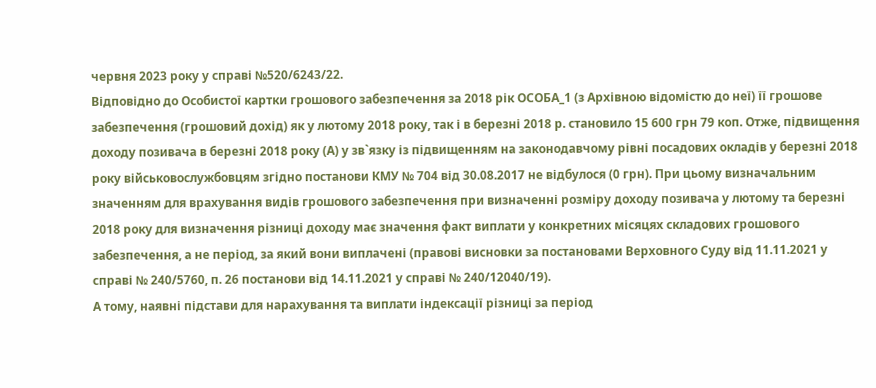червня 2023 року у справі №520/6243/22.
Відповідно до Особистої картки грошового забезпечення за 2018 рік ОСОБА_1 (з Архівною відомістю до неї) її грошове забезпечення (грошовий дохід) як у лютому 2018 року, так і в березні 2018 р. становило 15 600 грн 79 коп. Отже, підвищення доходу позивача в березні 2018 року (А) у зв`язку із підвищенням на законодавчому рівні посадових окладів у березні 2018 року військовослужбовцям згідно постанови КМУ № 704 від 30.08.2017 не відбулося (0 грн). При цьому визначальним значенням для врахування видів грошового забезпечення при визначенні розміру доходу позивача у лютому та березні 2018 року для визначення різниці доходу має значення факт виплати у конкретних місяцях складових грошового забезпечення, а не період, за який вони виплачені (правові висновки за постановами Верховного Суду від 11.11.2021 у справі № 240/5760, п. 26 постанови від 14.11.2021 у справі № 240/12040/19).
А тому, наявні підстави для нарахування та виплати індексації різниці за період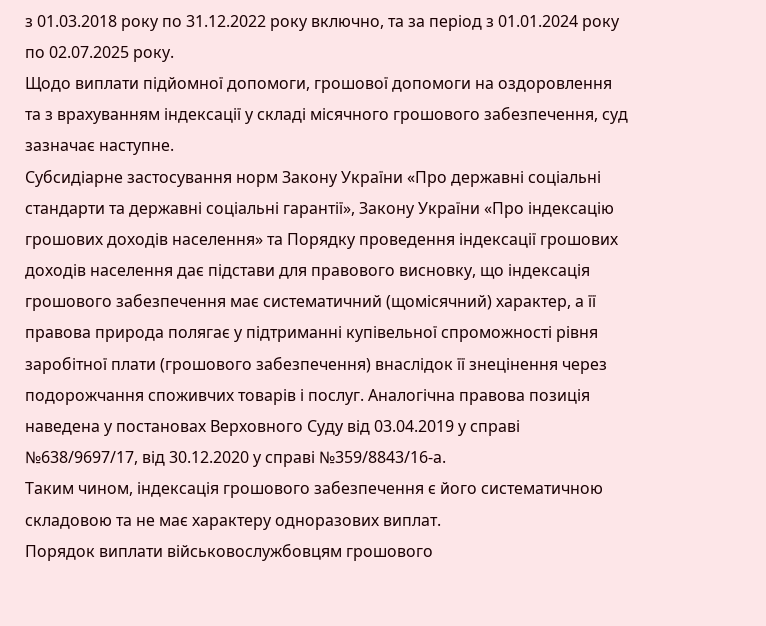з 01.03.2018 року по 31.12.2022 року включно, та за період з 01.01.2024 року по 02.07.2025 року.
Щодо виплати підйомної допомоги, грошової допомоги на оздоровлення та з врахуванням індексації у складі місячного грошового забезпечення, суд зазначає наступне.
Субсидіарне застосування норм Закону України «Про державні соціальні стандарти та державні соціальні гарантії», Закону України «Про індексацію грошових доходів населення» та Порядку проведення індексації грошових доходів населення дає підстави для правового висновку, що індексація грошового забезпечення має систематичний (щомісячний) характер, а її правова природа полягає у підтриманні купівельної спроможності рівня заробітної плати (грошового забезпечення) внаслідок її знецінення через подорожчання споживчих товарів і послуг. Аналогічна правова позиція наведена у постановах Верховного Суду від 03.04.2019 у справі №638/9697/17, від 30.12.2020 у справі №359/8843/16-а.
Таким чином, індексація грошового забезпечення є його систематичною складовою та не має характеру одноразових виплат.
Порядок виплати військовослужбовцям грошового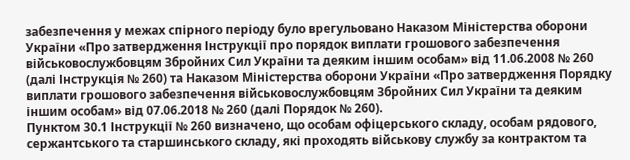забезпечення у межах спірного періоду було врегульовано Наказом Міністерства оборони України «Про затвердження Інструкції про порядок виплати грошового забезпечення військовослужбовцям Збройних Сил України та деяким іншим особам» від 11.06.2008 № 260 (далі Інструкція № 260) та Наказом Міністерства оборони України «Про затвердження Порядку виплати грошового забезпечення військовослужбовцям Збройних Сил України та деяким іншим особам» від 07.06.2018 № 260 (далі Порядок № 260).
Пунктом 30.1 Інструкції № 260 визначено, що особам офіцерського складу, особам рядового, сержантського та старшинського складу, які проходять військову службу за контрактом та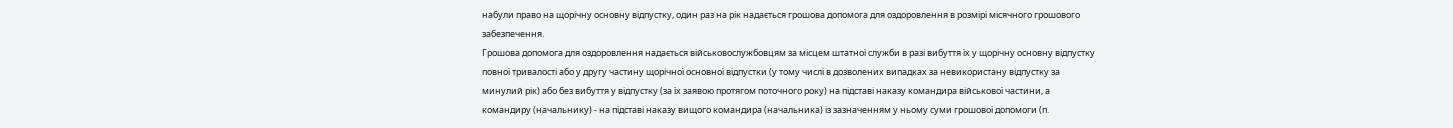набули право на щорічну основну відпустку, один раз на рік надається грошова допомога для оздоровлення в розмірі місячного грошового забезпечення.
Грошова допомога для оздоровлення надається військовослужбовцям за місцем штатної служби в разі вибуття їх у щорічну основну відпустку повної тривалості або у другу частину щорічної основної відпустки (у тому числі в дозволених випадках за невикористану відпустку за минулий рік) або без вибуття у відпустку (за їх заявою протягом поточного року) на підставі наказу командира військової частини, а командиру (начальнику) - на підставі наказу вищого командира (начальника) із зазначенням у ньому суми грошової допомоги (п.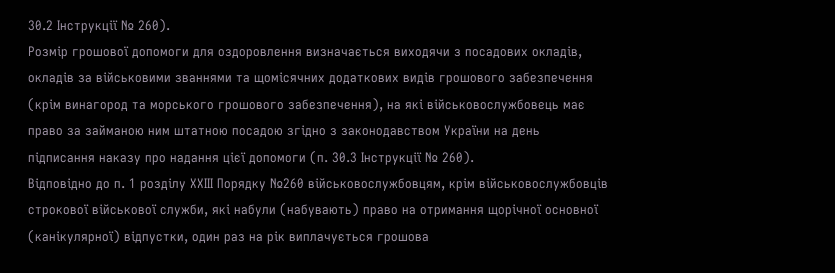30.2 Інструкції № 260).
Розмір грошової допомоги для оздоровлення визначається виходячи з посадових окладів, окладів за військовими званнями та щомісячних додаткових видів грошового забезпечення (крім винагород та морського грошового забезпечення), на які військовослужбовець має право за займаною ним штатною посадою згідно з законодавством України на день підписання наказу про надання цієї допомоги (п. 30.3 Інструкції № 260).
Відповідно до п. 1 розділу ХХІІІ Порядку №260 військовослужбовцям, крім військовослужбовців строкової військової служби, які набули (набувають) право на отримання щорічної основної (канікулярної) відпустки, один раз на рік виплачується грошова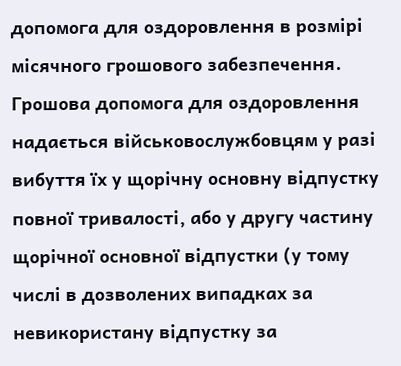допомога для оздоровлення в розмірі місячного грошового забезпечення.
Грошова допомога для оздоровлення надається військовослужбовцям у разі вибуття їх у щорічну основну відпустку повної тривалості, або у другу частину щорічної основної відпустки (у тому числі в дозволених випадках за невикористану відпустку за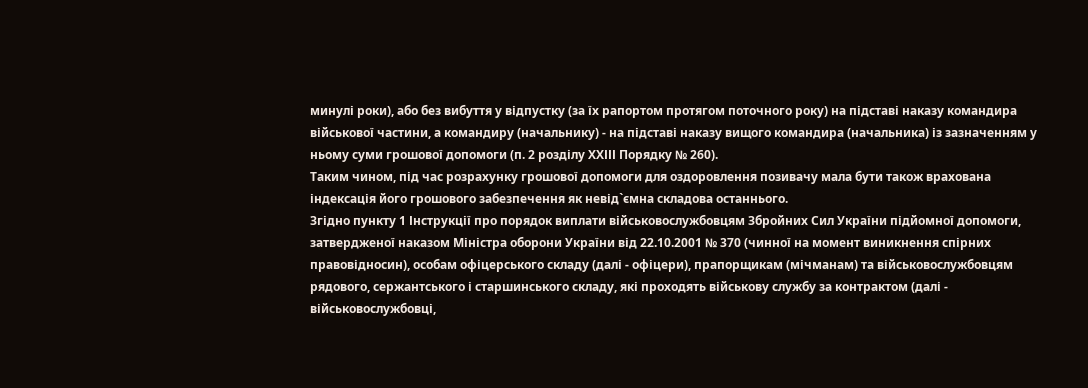минулі роки), або без вибуття у відпустку (за їх рапортом протягом поточного року) на підставі наказу командира військової частини, а командиру (начальнику) - на підставі наказу вищого командира (начальника) із зазначенням у ньому суми грошової допомоги (п. 2 розділу ХХІІІ Порядку № 260).
Таким чином, під час розрахунку грошової допомоги для оздоровлення позивачу мала бути також врахована індексація його грошового забезпечення як невід`ємна складова останнього.
Згідно пункту 1 Інструкції про порядок виплати військовослужбовцям Збройних Сил України підйомної допомоги, затвердженої наказом Міністра оборони України від 22.10.2001 № 370 (чинної на момент виникнення спірних правовідносин), особам офіцерського складу (далі - офіцери), прапорщикам (мічманам) та військовослужбовцям рядового, сержантського і старшинського складу, які проходять військову службу за контрактом (далі - військовослужбовці,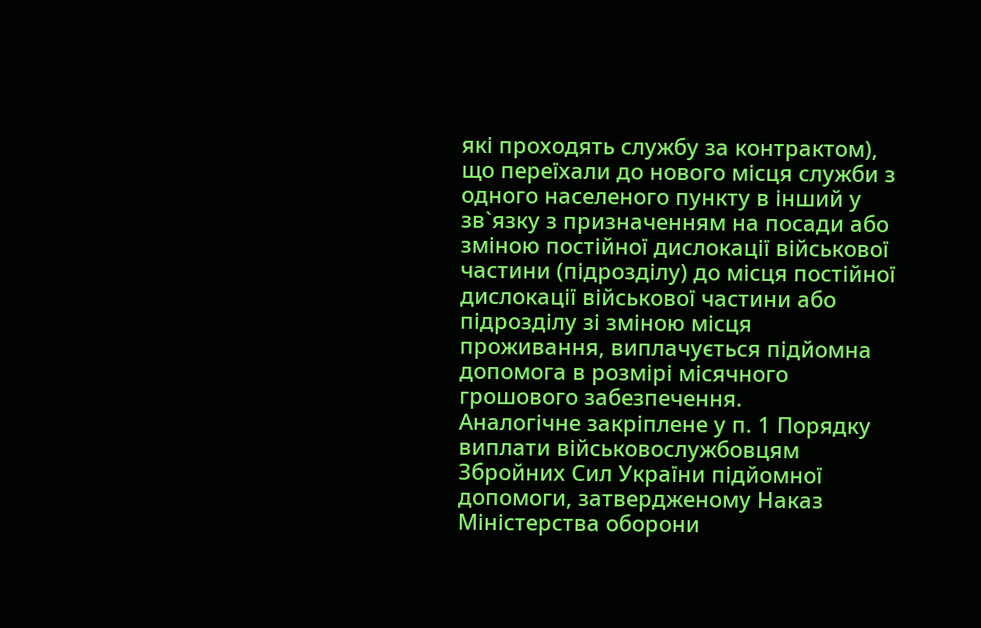які проходять службу за контрактом), що переїхали до нового місця служби з одного населеного пункту в інший у зв`язку з призначенням на посади або зміною постійної дислокації військової частини (підрозділу) до місця постійної дислокації військової частини або підрозділу зі зміною місця проживання, виплачується підйомна допомога в розмірі місячного грошового забезпечення.
Аналогічне закріплене у п. 1 Порядку виплати військовослужбовцям Збройних Сил України підйомної допомоги, затвердженому Наказ Міністерства оборони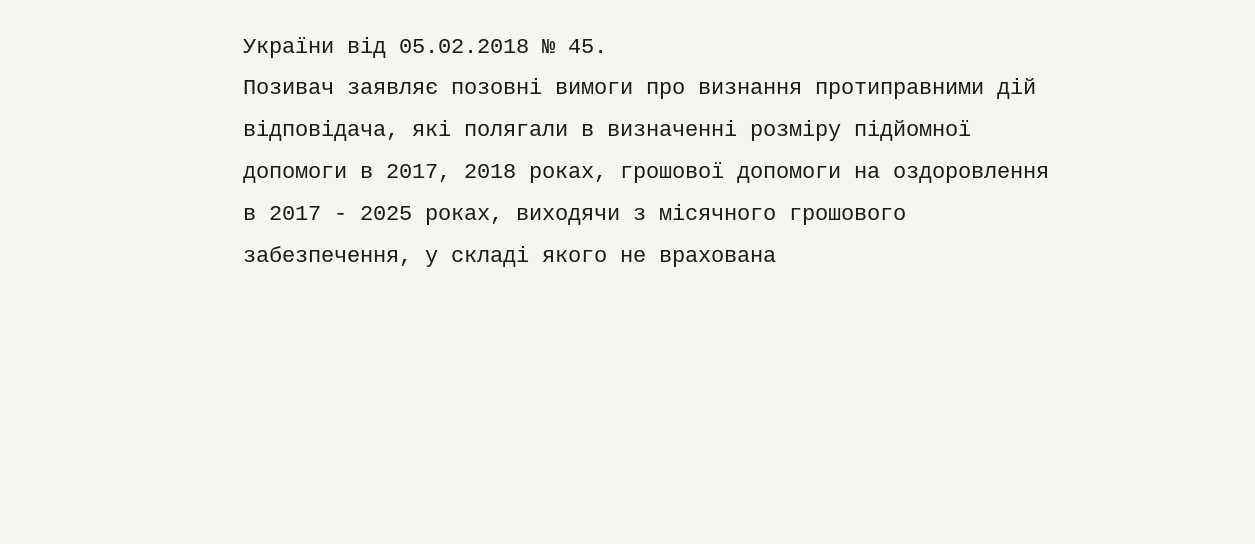України від 05.02.2018 № 45.
Позивач заявляє позовні вимоги про визнання протиправними дій відповідача, які полягали в визначенні розміру підйомної допомоги в 2017, 2018 роках, грошової допомоги на оздоровлення в 2017 - 2025 роках, виходячи з місячного грошового забезпечення, у складі якого не врахована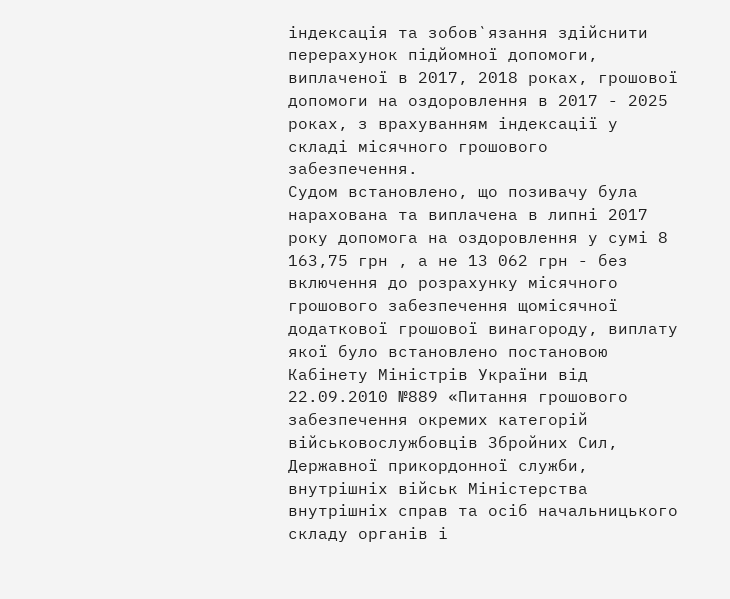індексація та зобов`язання здійснити перерахунок підйомної допомоги, виплаченої в 2017, 2018 роках, грошової допомоги на оздоровлення в 2017 - 2025 роках, з врахуванням індексації у складі місячного грошового забезпечення.
Судом встановлено, що позивачу була нарахована та виплачена в липні 2017 року допомога на оздоровлення у сумі 8 163,75 грн , а не 13 062 грн - без включення до розрахунку місячного грошового забезпечення щомісячної додаткової грошової винагороду, виплату якої було встановлено постановою Кабінету Міністрів України від 22.09.2010 №889 «Питання грошового забезпечення окремих категорій військовослужбовців Збройних Сил, Державної прикордонної служби, внутрішніх військ Міністерства внутрішніх справ та осіб начальницького складу органів і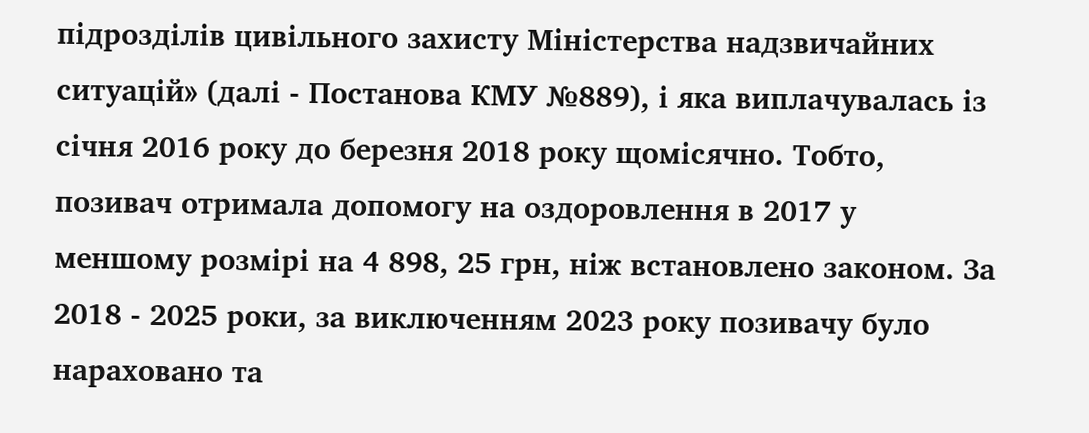підрозділів цивільного захисту Міністерства надзвичайних ситуацій» (далі - Постанова КМУ №889), і яка виплачувалась із січня 2016 року до березня 2018 року щомісячно. Тобто, позивач отримала допомогу на оздоровлення в 2017 у меншому розмірі на 4 898, 25 грн, ніж встановлено законом. За 2018 - 2025 роки, за виключенням 2023 року позивачу було нараховано та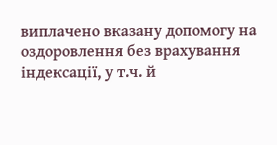виплачено вказану допомогу на оздоровлення без врахування індексації, у т.ч. й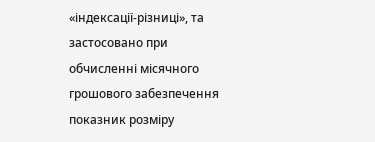«індексації-різниці», та застосовано при обчисленні місячного грошового забезпечення показник розміру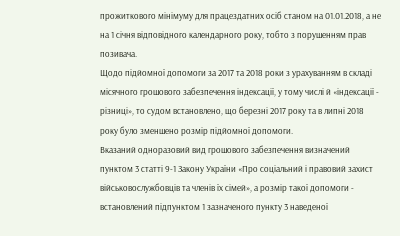прожиткового мінімуму для працездатних осіб станом на 01.01.2018, а не на 1 січня відповідного календарного року, тобто з порушенням прав позивача.
Щодо підйомної допомоги за 2017 та 2018 роки з урахуванням в складі місячного грошового забезпечення індексації, у тому числі й «індексації - різниці», то судом встановлено, що березні 2017 року та в липні 2018 року було зменшено розмір підйомної допомоги.
Вказаний одноразовий вид грошового забезпечення визначений пунктом 3 статті 9-1 Закону України «Про соціальний і правовий захист військовослужбовців та членів їх сімей», а розмір такої допомоги - встановлений підпунктом 1 зазначеного пункту 3 наведеної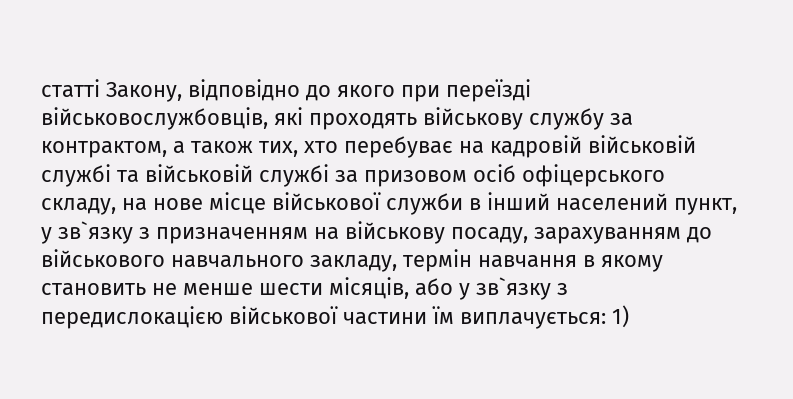статті Закону, відповідно до якого при переїзді військовослужбовців, які проходять військову службу за контрактом, а також тих, хто перебуває на кадровій військовій службі та військовій службі за призовом осіб офіцерського складу, на нове місце військової служби в інший населений пункт, у зв`язку з призначенням на військову посаду, зарахуванням до військового навчального закладу, термін навчання в якому становить не менше шести місяців, або у зв`язку з передислокацією військової частини їм виплачується: 1)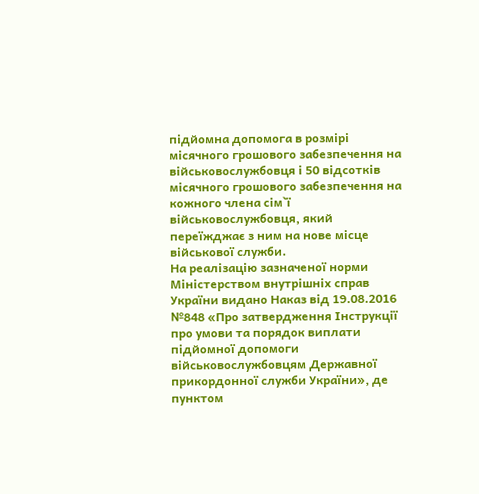підйомна допомога в розмірі місячного грошового забезпечення на військовослужбовця і 50 відсотків місячного грошового забезпечення на кожного члена сім`ї військовослужбовця, який переїжджає з ним на нове місце військової служби.
На реалізацію зазначеної норми Міністерством внутрішніх справ України видано Наказ від 19.08.2016 №848 «Про затвердження Інструкції про умови та порядок виплати підйомної допомоги військовослужбовцям Державної прикордонної служби України», де пунктом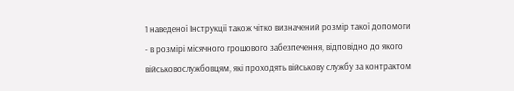1 наведеної Інструкції також чітко визначений розмір такої допомоги - в розмірі місячного грошового забезпечення, відповідно до якого військовослужбовцям, які проходять військову службу за контрактом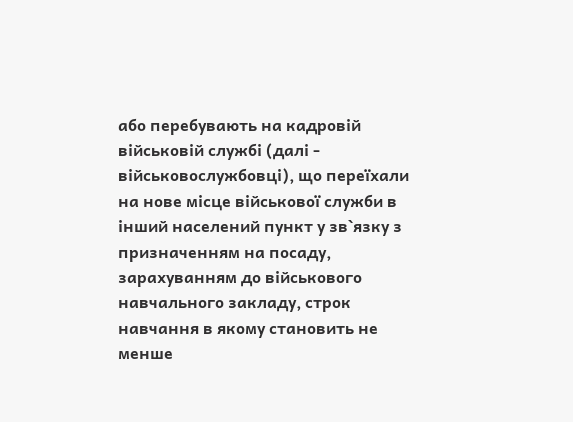або перебувають на кадровій військовій службі (далі - військовослужбовці), що переїхали на нове місце військової служби в інший населений пункт у зв`язку з призначенням на посаду, зарахуванням до військового навчального закладу, строк навчання в якому становить не менше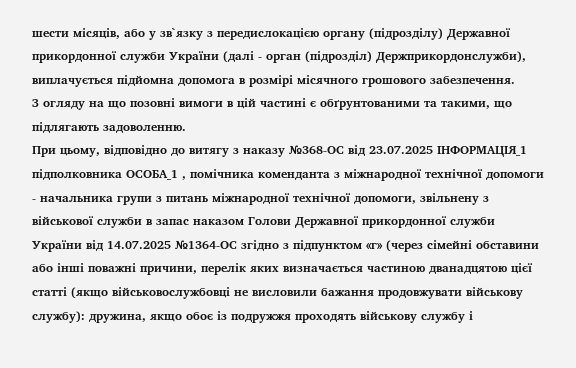шести місяців, або у зв`язку з передислокацією органу (підрозділу) Державної прикордонної служби України (далі - орган (підрозділ) Держприкордонслужби), виплачується підйомна допомога в розмірі місячного грошового забезпечення.
З огляду на що позовні вимоги в цій частині є обґрунтованими та такими, що підлягають задоволенню.
При цьому, відповідно до витягу з наказу №368-ОС від 23.07.2025 ІНФОРМАЦІЯ_1 підполковника ОСОБА_1 , помічника коменданта з міжнародної технічної допомоги - начальника групи з питань міжнародної технічної допомоги, звільнену з військової служби в запас наказом Голови Державної прикордонної служби України від 14.07.2025 №1364-ОС згідно з підпунктом «г» (через сімейні обставини або інші поважні причини, перелік яких визначається частиною дванадцятою цієї статті (якщо військовослужбовці не висловили бажання продовжувати військову службу): дружина, якщо обоє із подружжя проходять військову службу і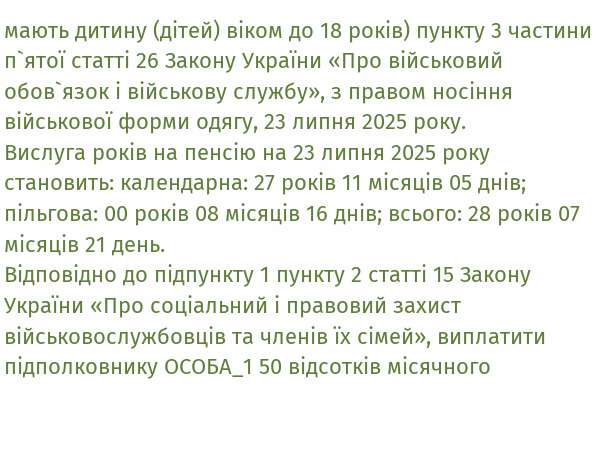мають дитину (дітей) віком до 18 років) пункту 3 частини п`ятої статті 26 Закону України «Про військовий обов`язок і військову службу», з правом носіння військової форми одягу, 23 липня 2025 року.
Вислуга років на пенсію на 23 липня 2025 року становить: календарна: 27 років 11 місяців 05 днів; пільгова: 00 років 08 місяців 16 днів; всього: 28 років 07 місяців 21 день.
Відповідно до підпункту 1 пункту 2 статті 15 Закону України «Про соціальний і правовий захист військовослужбовців та членів їх сімей», виплатити підполковнику ОСОБА_1 50 відсотків місячного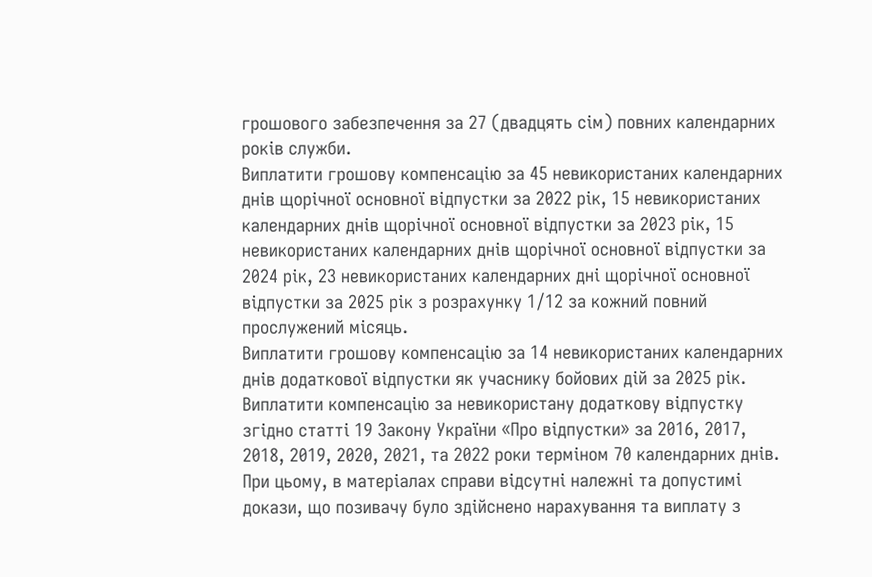грошового забезпечення за 27 (двадцять сім) повних календарних років служби.
Виплатити грошову компенсацію за 45 невикористаних календарних днів щорічної основної відпустки за 2022 рік, 15 невикористаних календарних днів щорічної основної відпустки за 2023 рік, 15 невикористаних календарних днів щорічної основної відпустки за 2024 рік, 23 невикористаних календарних дні щорічної основної відпустки за 2025 рік з розрахунку 1/12 за кожний повний прослужений місяць.
Виплатити грошову компенсацію за 14 невикористаних календарних днів додаткової відпустки як учаснику бойових дій за 2025 рік.
Виплатити компенсацію за невикористану додаткову відпустку згідно статті 19 Закону України «Про відпустки» за 2016, 2017, 2018, 2019, 2020, 2021, та 2022 роки терміном 70 календарних днів.
При цьому, в матеріалах справи відсутні належні та допустимі докази, що позивачу було здійснено нарахування та виплату з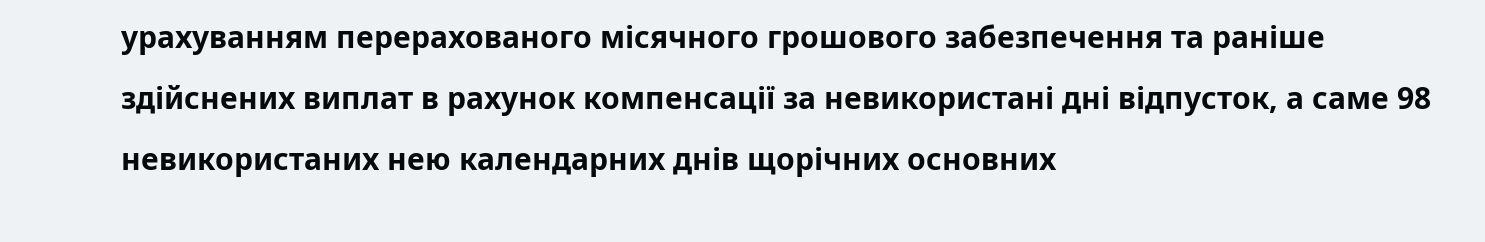урахуванням перерахованого місячного грошового забезпечення та раніше здійснених виплат в рахунок компенсації за невикористані дні відпусток, а саме 98 невикористаних нею календарних днів щорічних основних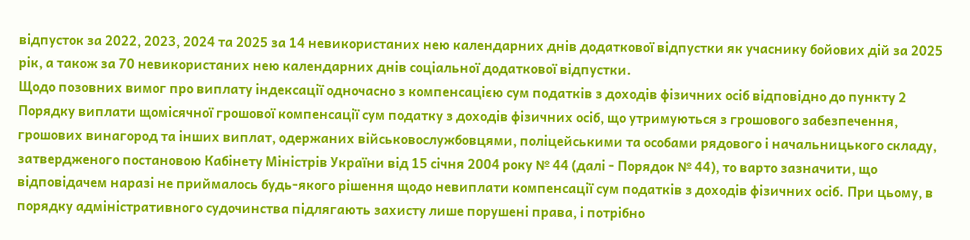відпусток за 2022, 2023, 2024 та 2025 за 14 невикористаних нею календарних днів додаткової відпустки як учаснику бойових дій за 2025 рік, а також за 70 невикористаних нею календарних днів соціальної додаткової відпустки.
Щодо позовних вимог про виплату індексації одночасно з компенсацією сум податків з доходів фізичних осіб відповідно до пункту 2 Порядку виплати щомісячної грошової компенсації сум податку з доходів фізичних осіб, що утримуються з грошового забезпечення, грошових винагород та інших виплат, одержаних військовослужбовцями, поліцейськими та особами рядового і начальницького складу, затвердженого постановою Кабінету Міністрів України від 15 січня 2004 року № 44 (далі - Порядок № 44), то варто зазначити, що відповідачем наразі не приймалось будь-якого рішення щодо невиплати компенсації сум податків з доходів фізичних осіб. При цьому, в порядку адміністративного судочинства підлягають захисту лише порушені права, і потрібно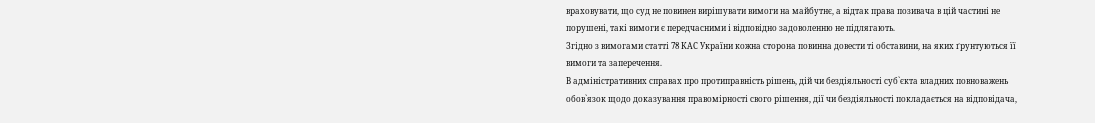враховувати, що суд не повинен вирішувати вимоги на майбутнє, а відтак права позивача в цій частині не порушені, такі вимоги є передчасними і відповідно задоволенню не підлягають.
Згідно з вимогами статті 78 КАС України кожна сторона повинна довести ті обставини, на яких ґрунтуються її вимоги та заперечення.
В адміністративних справах про протиправність рішень, дій чи бездіяльності суб`єкта владних повноважень обов`язок щодо доказування правомірності свого рішення, дії чи бездіяльності покладається на відповідача,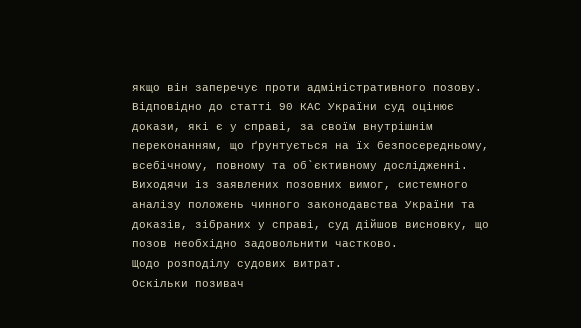якщо він заперечує проти адміністративного позову.
Відповідно до статті 90 КАС України суд оцінює докази, які є у справі, за своїм внутрішнім переконанням, що ґрунтується на їх безпосередньому, всебічному, повному та об`єктивному дослідженні.
Виходячи із заявлених позовних вимог, системного аналізу положень чинного законодавства України та доказів, зібраних у справі, суд дійшов висновку, що позов необхідно задовольнити частково.
Щодо розподілу судових витрат.
Оскільки позивач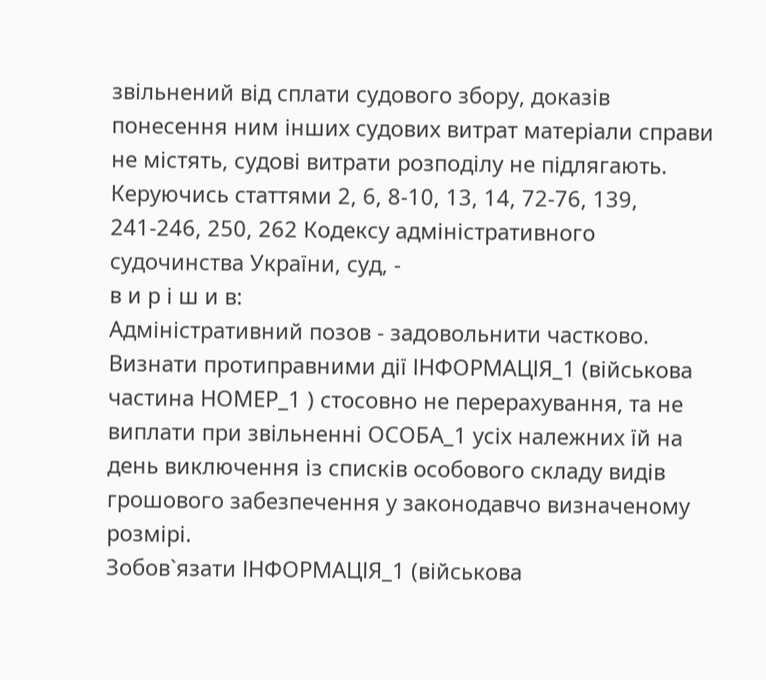звільнений від сплати судового збору, доказів понесення ним інших судових витрат матеріали справи не містять, судові витрати розподілу не підлягають.
Керуючись статтями 2, 6, 8-10, 13, 14, 72-76, 139, 241-246, 250, 262 Кодексу адміністративного судочинства України, суд, -
в и р і ш и в:
Адміністративний позов - задовольнити частково.
Визнати протиправними дії ІНФОРМАЦІЯ_1 (військова частина НОМЕР_1 ) стосовно не перерахування, та не виплати при звільненні ОСОБА_1 усіх належних їй на день виключення із списків особового складу видів грошового забезпечення у законодавчо визначеному розмірі.
Зобов`язати ІНФОРМАЦІЯ_1 (військова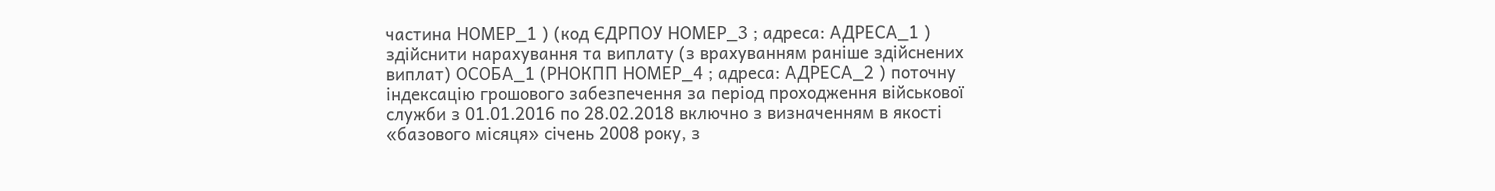частина НОМЕР_1 ) (код ЄДРПОУ НОМЕР_3 ; адреса: АДРЕСА_1 ) здійснити нарахування та виплату (з врахуванням раніше здійснених виплат) ОСОБА_1 (РНОКПП НОМЕР_4 ; адреса: АДРЕСА_2 ) поточну індексацію грошового забезпечення за період проходження військової служби з 01.01.2016 по 28.02.2018 включно з визначенням в якості «базового місяця» січень 2008 року, з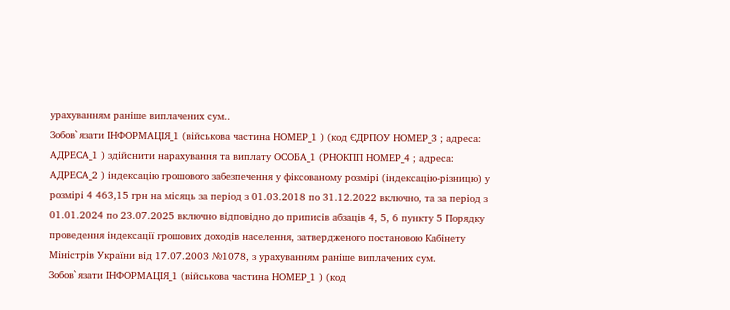урахуванням раніше виплачених сум..
Зобов`язати ІНФОРМАЦІЯ_1 (військова частина НОМЕР_1 ) (код ЄДРПОУ НОМЕР_3 ; адреса: АДРЕСА_1 ) здійснити нарахування та виплату ОСОБА_1 (РНОКПП НОМЕР_4 ; адреса: АДРЕСА_2 ) індексацію грошового забезпечення у фіксованому розмірі (індексацію-різницю) у розмірі 4 463,15 грн на місяць за період з 01.03.2018 по 31.12.2022 включно, та за період з 01.01.2024 по 23.07.2025 включно відповідно до приписів абзаців 4, 5, 6 пункту 5 Порядку проведення індексації грошових доходів населення, затвердженого постановою Кабінету Міністрів України від 17.07.2003 №1078, з урахуванням раніше виплачених сум.
Зобов`язати ІНФОРМАЦІЯ_1 (військова частина НОМЕР_1 ) (код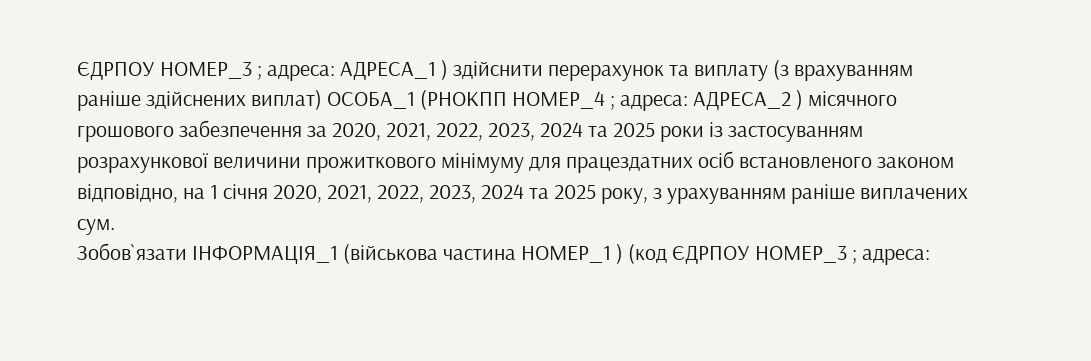ЄДРПОУ НОМЕР_3 ; адреса: АДРЕСА_1 ) здійснити перерахунок та виплату (з врахуванням раніше здійснених виплат) ОСОБА_1 (РНОКПП НОМЕР_4 ; адреса: АДРЕСА_2 ) місячного грошового забезпечення за 2020, 2021, 2022, 2023, 2024 та 2025 роки із застосуванням розрахункової величини прожиткового мінімуму для працездатних осіб встановленого законом відповідно, на 1 січня 2020, 2021, 2022, 2023, 2024 та 2025 року, з урахуванням раніше виплачених сум.
Зобов`язати ІНФОРМАЦІЯ_1 (військова частина НОМЕР_1 ) (код ЄДРПОУ НОМЕР_3 ; адреса: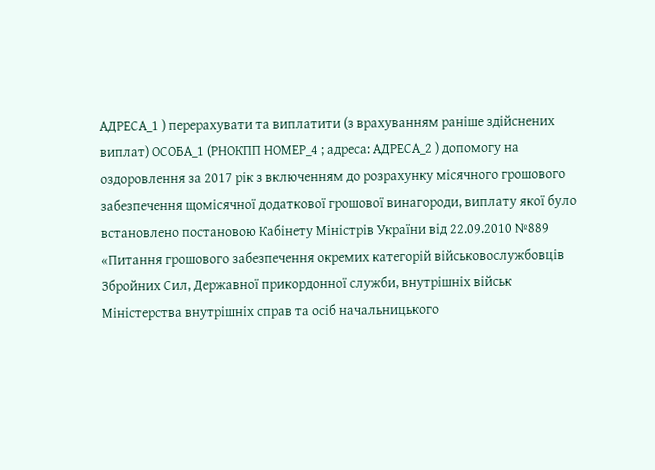АДРЕСА_1 ) перерахувати та виплатити (з врахуванням раніше здійснених виплат) ОСОБА_1 (РНОКПП НОМЕР_4 ; адреса: АДРЕСА_2 ) допомогу на оздоровлення за 2017 рік з включенням до розрахунку місячного грошового забезпечення щомісячної додаткової грошової винагороди, виплату якої було встановлено постановою Кабінету Міністрів України від 22.09.2010 №889 «Питання грошового забезпечення окремих категорій військовослужбовців Збройних Сил, Державної прикордонної служби, внутрішніх військ Міністерства внутрішніх справ та осіб начальницького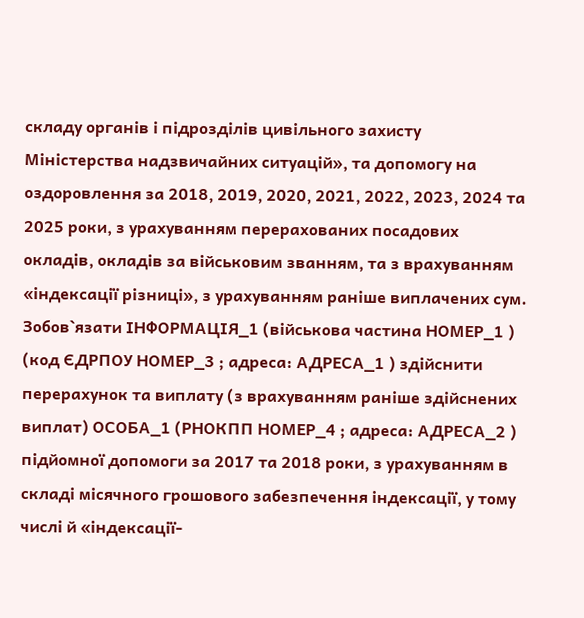складу органів і підрозділів цивільного захисту Міністерства надзвичайних ситуацій», та допомогу на оздоровлення за 2018, 2019, 2020, 2021, 2022, 2023, 2024 та 2025 роки, з урахуванням перерахованих посадових окладів, окладів за військовим званням, та з врахуванням «індексації різниці», з урахуванням раніше виплачених сум.
Зобов`язати ІНФОРМАЦІЯ_1 (військова частина НОМЕР_1 ) (код ЄДРПОУ НОМЕР_3 ; адреса: АДРЕСА_1 ) здійснити перерахунок та виплату (з врахуванням раніше здійснених виплат) ОСОБА_1 (РНОКПП НОМЕР_4 ; адреса: АДРЕСА_2 ) підйомної допомоги за 2017 та 2018 роки, з урахуванням в складі місячного грошового забезпечення індексації, у тому числі й «індексації-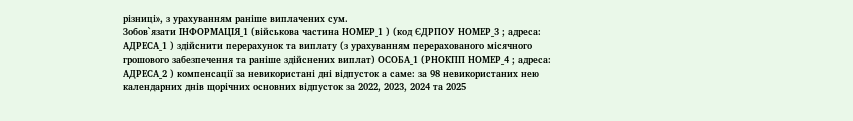різниці», з урахуванням раніше виплачених сум.
Зобов`язати ІНФОРМАЦІЯ_1 (військова частина НОМЕР_1 ) (код ЄДРПОУ НОМЕР_3 ; адреса: АДРЕСА_1 ) здійснити перерахунок та виплату (з урахуванням перерахованого місячного грошового забезпечення та раніше здійснених виплат) ОСОБА_1 (РНОКПП НОМЕР_4 ; адреса: АДРЕСА_2 ) компенсації за невикористані дні відпусток а саме: за 98 невикористаних нею календарних днів щорічних основних відпусток за 2022, 2023, 2024 та 2025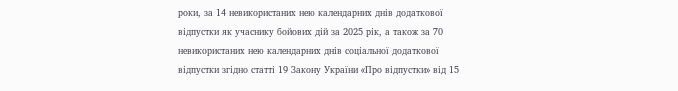роки, за 14 невикористаних нею календарних днів додаткової відпустки як учаснику бойових дій за 2025 рік, а також за 70 невикористаних нею календарних днів соціальної додаткової відпустки згідно статті 19 Закону України «Про відпустки» від 15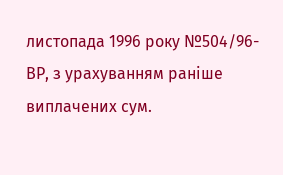листопада 1996 року №504/96-ВР, з урахуванням раніше виплачених сум.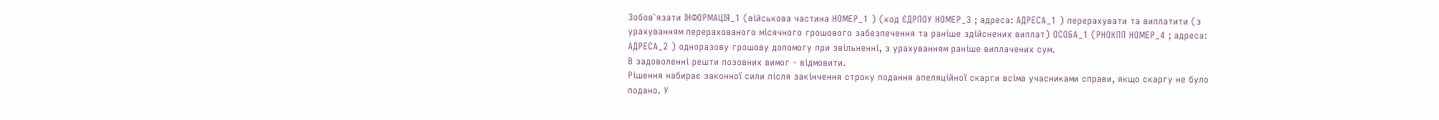Зобов`язати ІНФОРМАЦІЯ_1 (військова частина НОМЕР_1 ) (код ЄДРПОУ НОМЕР_3 ; адреса: АДРЕСА_1 ) перерахувати та виплатити (з урахуванням перерахованого місячного грошового забезпечення та раніше здійснених виплат) ОСОБА_1 (РНОКПП НОМЕР_4 ; адреса: АДРЕСА_2 ) одноразову грошову допомогу при звільненні, з урахуванням раніше виплачених сум.
В задоволенні решти позовних вимог - відмовити.
Рішення набирає законної сили після закінчення строку подання апеляційної скарги всіма учасниками справи, якщо скаргу не було подано. У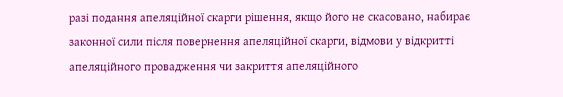разі подання апеляційної скарги рішення, якщо його не скасовано, набирає законної сили після повернення апеляційної скарги, відмови у відкритті апеляційного провадження чи закриття апеляційного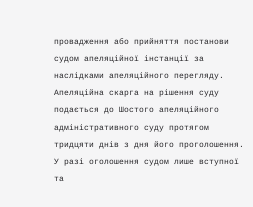провадження або прийняття постанови судом апеляційної інстанції за наслідками апеляційного перегляду.
Апеляційна скарга на рішення суду подається до Шостого апеляційного адміністративного суду протягом тридцяти днів з дня його проголошення.
У разі оголошення судом лише вступної та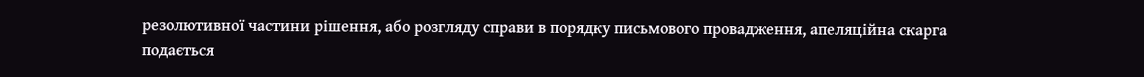резолютивної частини рішення, або розгляду справи в порядку письмового провадження, апеляційна скарга подається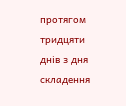протягом тридцяти днів з дня складення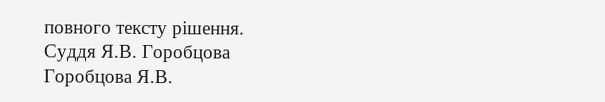повного тексту рішення.
Суддя Я.В. Горобцова
Горобцова Я.В.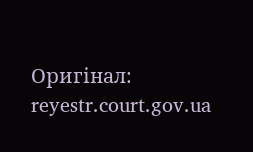Оригінал: reyestr.court.gov.ua